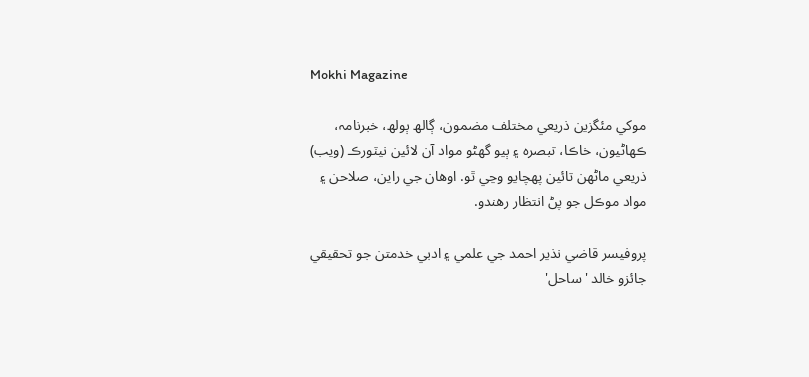Mokhi Magazine

موکي مئگزين ذريعي مختلف مضمون، ڳالھ ٻولھ، خبرنامہ، ڪھاڻيون، خاڪا، تبصرہ ۽ ٻيو گھڻو مواد آن لائين نيٽورڪ (ويب) ذريعي ماڻھن تائين پھچايو وڃي ٿو. اوھان جي راين، صلاحن ۽ مواد موڪل جو پڻ انتظار رھندو.

پروفيسر قاضي نذير احمد جي علمي ۽ ادبي خدمتن جو تحقيقي جائزو خالد 'ساحل'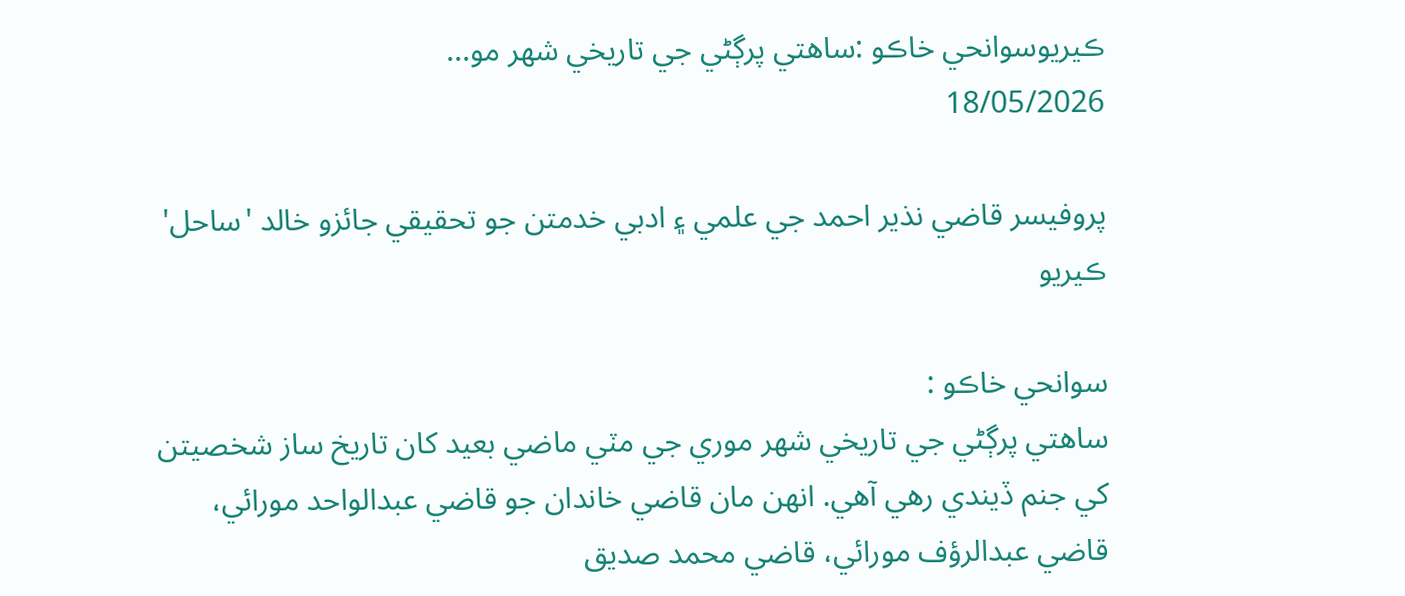ڪيريوسوانحي خاڪو :ساھتي پرڳڻي جي تاريخي شهر مو...
18/05/2026

پروفيسر قاضي نذير احمد جي علمي ۽ ادبي خدمتن جو تحقيقي جائزو خالد 'ساحل' ڪيريو

سوانحي خاڪو :
ساھتي پرڳڻي جي تاريخي شهر موري جي مٽي ماضي بعيد کان تاريخ ساز شخصيتن کي جنم ڏيندي رھي آھي. انھن مان قاضي خاندان جو قاضي عبدالواحد مورائي، قاضي عبدالرؤف مورائي، قاضي محمد صديق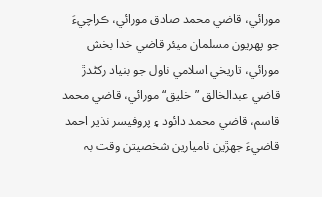مورائي، قاضي محمد صادق مورائي، ڪراچيءَ جو پھريون مسلمان ميئر قاضي خدا بخش مورائي، تاريخي اسلامي ناول جو بنياد رکڻدڙ قاضي عبدالخالق ”خليق“ مورائي، قاضي محمد قاسم، قاضي محمد دائود ۽ پروفيسر نذير احمد قاضيءَ جھڙين ناميارين شخصيتن وقت بہ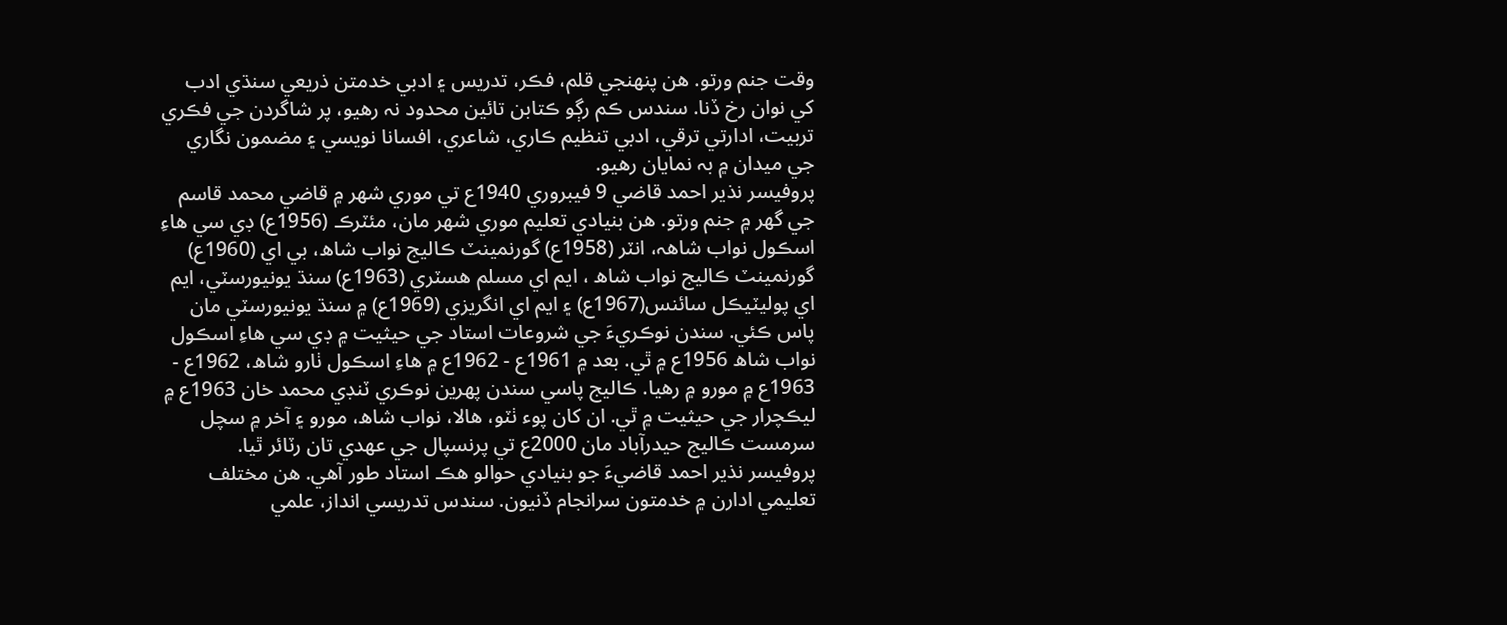وقت جنم ورتو. ھن پنهنجي قلم، فڪر، تدريس ۽ ادبي خدمتن ذريعي سنڌي ادب کي نوان رخ ڏنا. سندس ڪم رڳو ڪتابن تائين محدود نہ رهيو، پر شاگردن جي فڪري تربيت، ادارتي ترقي، ادبي تنظيم ڪاري، شاعري، افسانا نويسي ۽ مضمون نگاري جي ميدان ۾ بہ نمايان رهيو.
پروفيسر نذير احمد قاضي 9 فيبروري 1940ع تي موري شھر ۾ قاضي محمد قاسم جي گھر ۾ جنم ورتو. ھن بنيادي تعليم موري شھر مان، مئٽرڪ (1956ع) ڊي سي ھاءِ اسڪول نواب شاهہ، انٽر (1958ع) گورنمينٽ ڪاليج نواب شاھ، بي اي (1960ع) گورنمينٽ ڪاليج نواب شاھ ، ايم اي مسلم ھسٽري (1963ع) سنڌ يونيورسٽي، ايم اي پوليٽيڪل سائنس(1967ع) ۽ ايم اي انگريزي (1969ع) ۾ سنڌ يونيورسٽي مان پاس ڪئي. سندن نوڪريءَ جي شروعات استاد جي حيثيت ۾ ڊي سي ھاءِ اسڪول نواب شاھ 1956ع ۾ ٿي. بعد ۾ 1961ع - 1962ع ۾ ھاءِ اسڪول ٺارو شاھ، 1962ع - 1963ع ۾ مورو ۾ رھيا. ڪاليج پاسي سندن پھرين نوڪري ٽنڊي محمد خان 1963ع ۾ ليڪچرار جي حيثيت ۾ ٿي. ان کان پوء ٺٽو، ھالا، نواب شاھ، مورو ۽ آخر ۾ سچل سرمست ڪاليج حيدرآباد مان 2000ع تي پرنسپال جي عھدي تان رٽائر ٿيا.
پروفيسر نذير احمد قاضيءَ جو بنيادي حوالو هڪ استاد طور آهي. هن مختلف تعليمي ادارن ۾ خدمتون سرانجام ڏنيون. سندس تدريسي انداز، علمي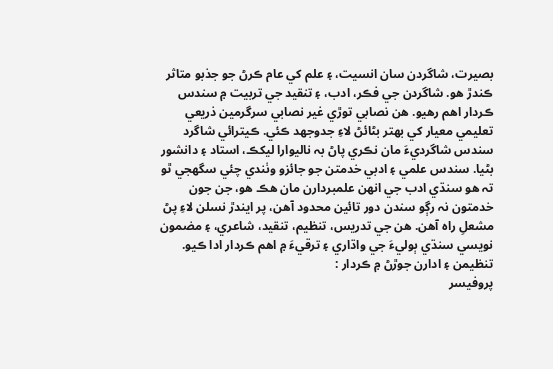بصيرت، شاگردن سان انسيت، ۽ علم کي عام ڪرڻ جو جذبو متاثر ڪندڙ هو. شاگردن جي فڪر، ادب، ۽ تنقيد جي تربيت ۾ سندس ڪردار اهم رهيو. هن نصابي توڙي غير نصابي سرگرمين ذريعي تعليمي معيار کي بهتر بڻائڻ لاءِ جدوجهد ڪئي. ڪيترائي شاگرد سندس شاگرديءَ مان نڪري پاڻ بہ ناليوارا ليکڪ، استاد ۽ دانشور بڻيا. سندس علمي ۽ ادبي خدمتن جو جائزو وٺندي چئي سگهجي ٿو تہ هو سنڌي ادب جي انهن علمبردارن مان هڪ هو، جن جون خدمتون نہ رڳو سندن دور تائين محدود آهن، پر ايندڙ نسلن لاءِ پڻ مشعلِ راه آهن. هن جي تدريس، تنظيم، تنقيد، شاعري، ۽ مضمون نويسي سنڌي ٻوليءَ جي واڌاري ۽ ترقيءَ ۾ اهم ڪردار ادا ڪيو.
تنظيمن ۽ ادارن جوڙڻ ۾ ڪردار :
پروفيسر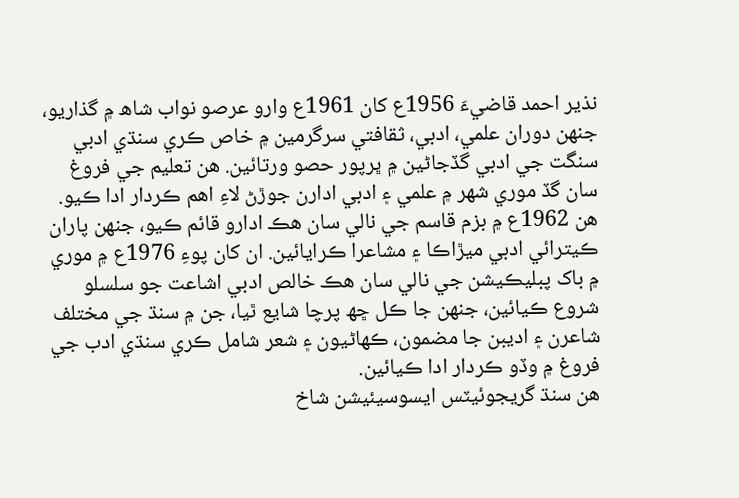نذير احمد قاضيءَ 1956ع کان 1961ع وارو عرصو نواب شاھ ۾ گذاريو، جنھن دوران علمي، ادبي، ثقافتي سرگرمين ۾ خاص ڪري سنڌي ادبي سنگت جي ادبي گڏجاڻين ۾ ڀرپور حصو ورتائين. ھن تعليم جي فروغ سان گڏ موري شھر ۾ علمي ۽ ادبي ادارن جوڙڻ لاءِ اھم ڪردار ادا ڪيو.
ھن 1962ع ۾ بزم قاسم جي نالي سان ھڪ ادارو قائم ڪيو، جنھن پاران ڪيترائي ادبي ميڙاڪا ۽ مشاعرا ڪرايائين. ان کان پوءِ 1976ع ۾ موري ۾ باک پبليڪيشن جي نالي سان ھڪ خالص ادبي اشاعت جو سلسلو شروع ڪيائين، جنھن جا ڪل ڇھ پرچا شايع ٿيا، جن ۾ سنڌ جي مختلف شاعرن ۽ اديبن جا مضمون، ڪھاڻيون ۽ شعر شامل ڪري سنڌي ادب جي فروغ ۾ وڏو ڪردار ادا ڪيائين.
ھن سنڌ گريجوئيٽس ايسوسيئيشن شاخ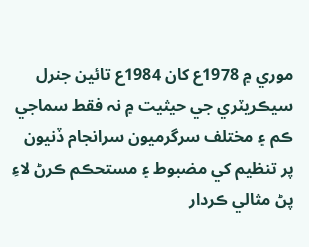موري ۾ 1978ع کان 1984ع تائين جنرل سيڪريٽري جي حيثيت ۾ نہ فقط سماجي ڪم ۽ مختلف سرگرميون سرانجام ڏنيون پر تنظيم کي مضبوط ۽ مستحڪم ڪرڻ لاءِ پڻ مثالي ڪردار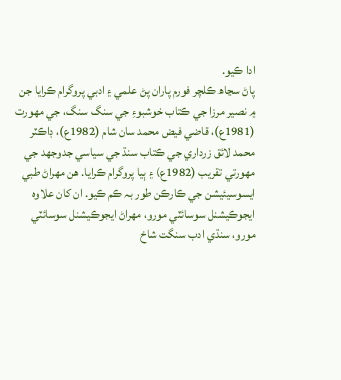ادا ڪيو.
پاڻ سڃاھ ڪلچر فورم پاران پڻ علمي ۽ ادبي پروگرام ڪرايا جن ۾ نصير مرزا جي ڪتاب خوشبوءِ جي سنگ سنگ، جي مھورت (1981ع)، قاضي فيض محمد سان شام (1982ع)، ڊاڪٽر محمد لائق زرداري جي ڪتاب سنڌ جي سياسي جدوجھد جي مهورتي تقريب (1982ع) ۽ ٻيا پروگرام ڪرايا. ھن مھراڻ طبي ايسوسيئيشن جي ڪارڪن طور بہ ڪم ڪيو. ان کان علاوہ ايجوڪيشنل سوسائٽي مورو، مھراڻ ايجوڪيشنل سوسائٽي مورو، سنڌي ادب سنگت شاخ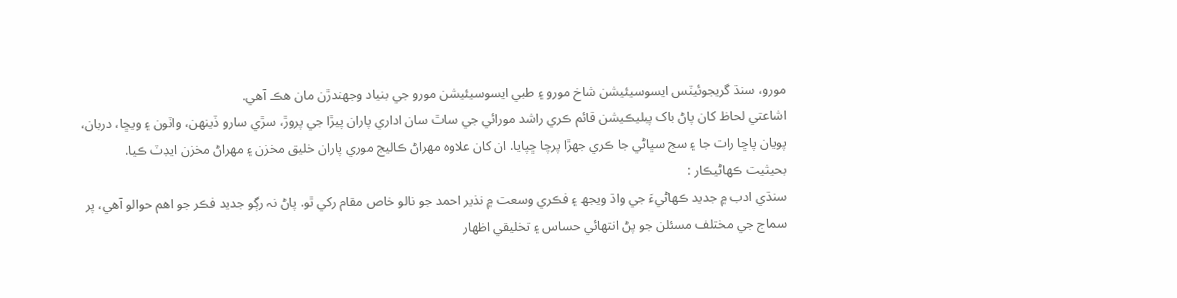مورو، سنڌ گريجوئيٽس ايسوسيئيشن شاخ مورو ۽ طبي ايسوسيئيشن مورو جي بنياد وجھندڙن مان ھڪ آھي.
اشاعتي لحاظ کان پاڻ باک پبليڪيشن قائم ڪري راشد مورائي جي ساٿ سان اداري پاران پيڙا جي پروڙ، سڙي سارو ڏينهن، واٽون ۽ ويڇا، دربان، پويان پاڇا رات جا ۽ سج سڀاڻي جا ڪري جھڙا پرچا ڇپايا. ان کان علاوہ مھراڻ ڪاليج موري پاران خليق مخزن ۽ مھراڻ مخزن ايڊٽ ڪيا.
بحيثيت ڪھاڻيڪار :
سنڌي ادب ۾ جديد ڪهاڻيءَ جي واڌ ويجھ ۽ فڪري وسعت ۾ نذير احمد جو نالو خاص مقام رکي ٿو. پاڻ نہ رڳو جديد فڪر جو اھم حوالو آهي، پر سماج جي مختلف مسئلن جو پڻ انتهائي حساس ۽ تخليقي اظهار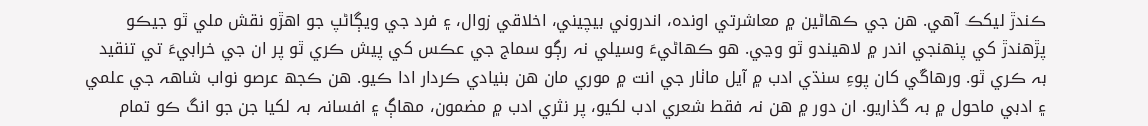ڪندڙ ليکڪ آهي. هن جي ڪهاڻين ۾ معاشرتي اونده، اندروني بيچيني، اخلاقي زوال، ۽ فرد جي ويڳاڻپ جو اهڙو نقش ملي ٿو جيڪو پڙهندڙ کي پنهنجي اندر ۾ لاهيندو ٿو وڃي. هو ڪهاڻيءَ وسيلي نہ رڳو سماج جي عڪس کي پيش ڪري ٿو پر ان جي خرابيءَ تي تنقيد بہ ڪري ٿو. ورھاڱي کان پوءِ سنڌي ادب ۾ آيل ماٺار جي انت ۾ موري مان ھن بنيادي ڪردار ادا ڪيو. ھن ڪجھ عرصو نواب شاهہ جي علمي ۽ ادبي ماحول ۾ بہ گذاريو. ان دور ۾ ھن نہ فقط شعري ادب لکيو، پر نثري ادب ۾ مضمون، مھاڳ ۽ افسانہ بہ لکيا جن جو انگ ڪو تمام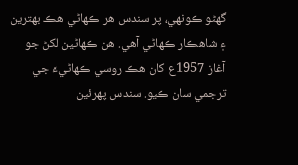گهڻو ڪونهي، پر سندس هر ڪهاڻي ھڪ بهترين ۽ شاهڪار ڪهاڻي آهي. ھن ڪهاڻين لکڻ جو آغاز 1957ع کان هڪ روسي ڪهاڻيءَ جي ترجمي سان ڪيو. سندس پهرئين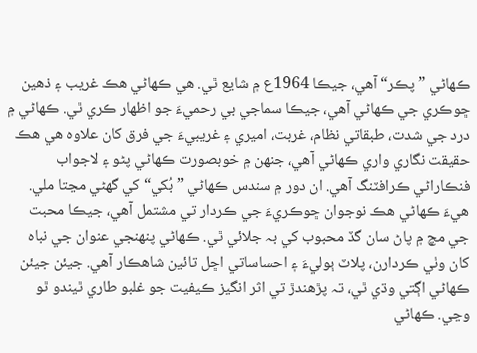ڪهاڻي ”پڪر“ آهي، جيڪا 1964ع ۾ شايع ٿي. ھي ڪھاڻي ھڪ غريب ۽ ذھين ڇوڪري جي ڪھاڻي آھي، جيڪا سماجي بي رحميءَ جو اظهار ڪري ٿي. ڪھاڻي ۾ درد جي شدت، طبقاتي نظام، غربت، اميري ۽ غريبيءَ جي فرق کان علاوہ ھي ھڪ حقيقت نگاري واري ڪھاڻي آھي، جنھن ۾ خوبصورت ڪھاڻي پڻو ۽ لاجواب فنڪاراڻي ڪرافٽنگ آھي. ان دور ۾ سندس ڪھاڻي ” بُکي“ کي گهڻي مڃتا ملي. هيءَ ڪهاڻي هڪ نوجوان ڇوڪريءَ جي ڪردار تي مشتمل آهي، جيڪا محبت جي مچ ۾ پاڻ سان گڏ محبوب کي بہ جلائي ٿي. ڪهاڻي پنهنجي عنوان جي نباه کان وٺي ڪردارن، پلاٽ ٻوليءَ ۽ احساساتي اڇل تائين شاهڪار آهي. جيئن جيئن ڪهاڻي اڳتي وڌي ٿي، تہ پڙهندڙ تي اثر انگيز ڪيفيت جو غلبو طاري ٿيندو ٿو وڃي. ڪهاڻي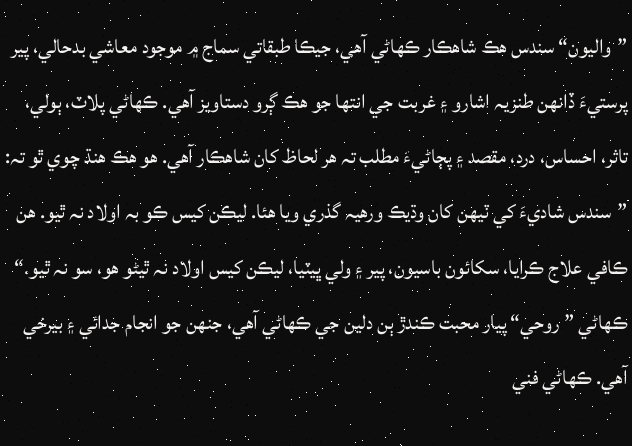”واليون“ سندس هڪ شاهڪار ڪهاڻي آهي، جيڪا طبقاتي سماج ۾ موجود معاشي بدحالي، پير پرستيءَ ڏانهن طنزيہ اشارو ۽ غربت جي انتها جو هڪ ڳرو دستاويز آهي. ڪهاڻي پلاٽ، ٻولي، تاثر، احساس، درد، مقصد ۽ پڄاڻيءَ مطلب تہ هر لحاظ کان شاھڪار آهي. هو ھڪ ھنڌ چوي ٿو تہ: ”سندس شاديءَ کي ٽيهن کان وڌيڪ ورهيہ گذري ويا هئا. ليڪن کيس ڪو بہ اولاد نہ ٿيو. هن ڪافي علاج ڪرايا، سکائون باسيون، پير ۽ ولي ڀيٽيا، ليڪن کيس اولاد نہ ٿيڻو هو، سو نہ ٿيو.“
ڪهاڻي ”روحي“ پيار محبت ڪندڙ ٻن دلين جي ڪهاڻي آهي، جنهن جو انجام جدائي ۽ بيرخي آهي. ڪهاڻي فني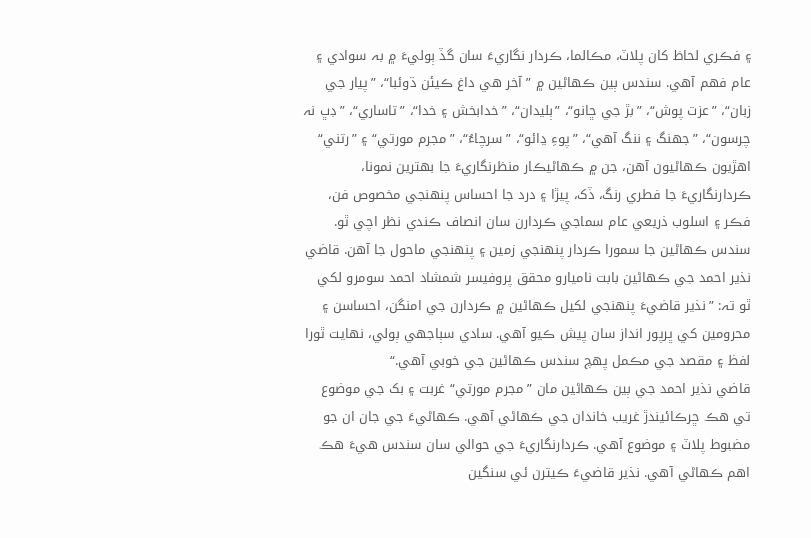۽ فڪري لحاظ کان پلاٽ، مڪالما، ڪردار نگاريءَ سان گڏ ٻوليءَ ۾ بہ سوادي ۽ عام فهم آهي. سندس ٻين ڪهاڻين ۾ ”آخر هي داغ ڪيئن ڌوئبا“، ”پيار جي زبان“، ”عزت پوش“، ”بڙ جي ڇانو“، ”ٻليدان“، ”خدابخش ۽ خدا“، ”تاساري“، ”ڊڀ نہ چرسون“، ”جهنگ ۽ ننگ آهي“، ”پوءِ ڍائو“، ”سرچاءُ“، ”مجرم مورتي“ ۽ ”رتني“ اهڙيون ڪهاڻيون آهن، جن ۾ ڪھاڻيڪار منظرنگاريءَ جا بهترين نمونا، ڪردارنگاريءَ جا فطري رنگ، ڏک، پيڙا ۽ درد جا احساس پنهنجي مخصوص فن، فڪر ۽ اسلوب ذريعي عام سماجي ڪردارن سان انصاف ڪندي نظر اچي ٿو. سندس ڪھاڻين جا سمورا ڪردار پنهنجي زمين ۽ پنهنجي ماحول جا آهن. قاضي نذير احمد جي ڪهاڻين بابت ناميارو محقق پروفيسر شمشاد احمد سومرو لکي ٿو تہ: ”نذير قاضيءَ پنهنجي لکيل ڪهاڻين ۾ ڪردارن جي امنگن، احساسن ۽ محرومين کي ڀرپور انداز سان پيش ڪيو آهي. سادي سٻاجهي ٻولي، نهايت ٿورا لفظ ۽ مقصد جي مڪمل پهچ سندس ڪهاڻين جي خوبي آهي.“
قاضي نذير احمد جي ٻين ڪهاڻين مان ”مجرم مورتي“ غربت ۽ بک جي موضوع تي هڪ ڇرڪائيندڙ غريب خاندان جي ڪهاڻي آهي. ڪهاڻيءَ جي جان ان جو مضبوط پلاٽ ۽ موضوع آهي. ڪردارنگاريءَ جي حوالي سان سندس هيءَ ھڪ اهم ڪهاڻي آهي. نذير قاضيءَ ڪيترن ئي سنگين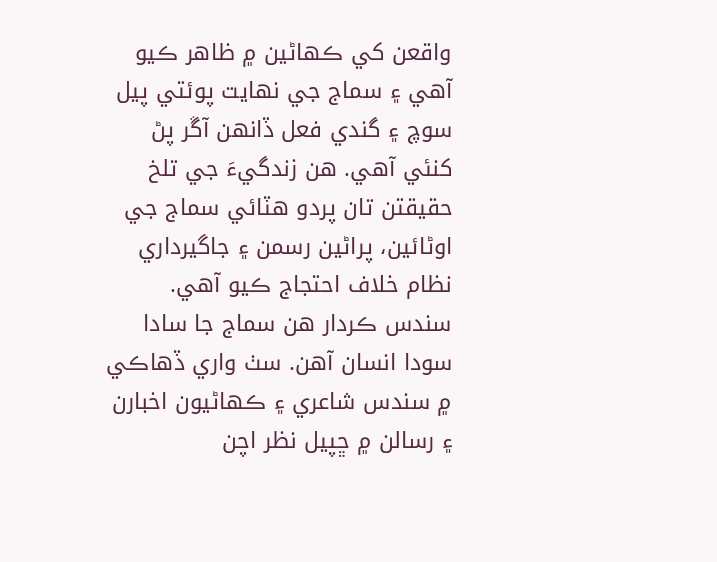واقعن کي ڪهاڻين ۾ ظاهر ڪيو آهي ۽ سماج جي نهايت پوئتي پيل سوچ ۽ گندي فعل ڏانهن آڱر پڻ کنئي آهي. ھن زندگيءَ جي تلخ حقيقتن تان پردو ھٽائي سماج جي اوڻائين، پراڻين رسمن ۽ جاگيرداري نظام خلاف احتجاج ڪيو آھي. سندس ڪردار ھن سماج جا سادا سودا انسان آھن. سٺ واري ڏهاڪي ۾ سندس شاعري ۽ ڪھاڻيون اخبارن ۽ رسالن ۾ ڇپيل نظر اچن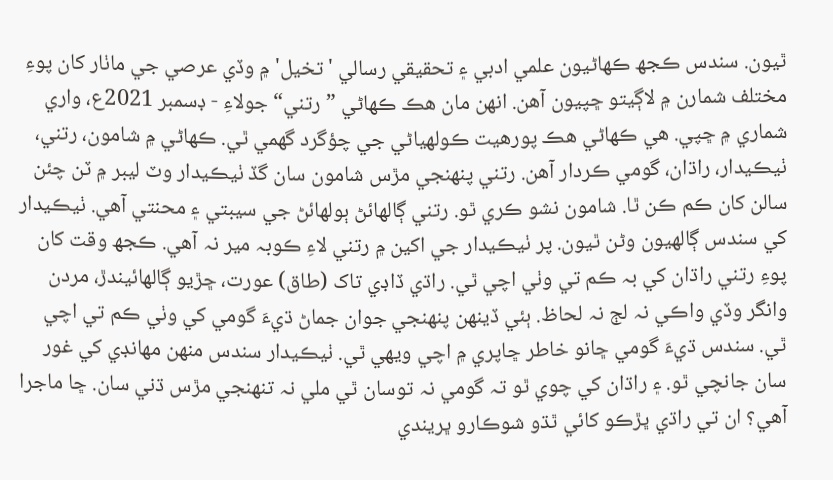ٿيون. سندس ڪجھ ڪھاڻيون علمي ادبي ۽ تحقيقي رسالي ' تخيل' ۾ وڏي عرصي جي ماٺار کان پوءِ مختلف شمارن ۾ لاڳيتو ڇپيون آھن. انھن مان ھڪ ڪھاڻي ”رتني“ جولاءِ - ڊسمبر 2021ع، واري شماري ۾ ڇپي. ھي ڪھاڻي ھڪ پورھيت ڪولھياڻي جي چؤگرد گھمي ٿي. ڪھاڻي ۾ شامون، رتني، ٺيڪيدار، راڌان، گومي ڪردار آھن. رتني پنھنجي مڙس شامون سان گڏ ٺيڪيدار وٽ ليبر ۾ ٽن چئن سالن کان ڪم ڪن ٿا. شامون نشو ڪري ٿو. رتني ڳالھائڻ ٻولهائڻ جي سيبتي ۽ محنتي آھي. ٺيڪيدار کي سندس ڳالهيون وڻن ٿيون. پر ٺيڪيدار جي اکين ۾ رتني لاءِ ڪوبہ مير نہ آھي. ڪجھ وقت کان پوءِ رتني راڌان کي بہ ڪم تي وٺي اچي ٿي. راڌي ڏاڊي تاک (طاق) عورت، ڇڙيو ڳالهائيندڙ، مردن وانگر وڏي واڪي نہ لڄ نہ لحاظ. ٻئي ڏينھن پنھنجي جوان جماڻ ڌيءَ گومي کي وٺي ڪم تي اچي ٿي. سندس ڌيءَ گومي ڇانو خاطر ڇاپري ۾ اچي ويھي ٿي. ٺيڪيدار سندس منھن مھانڊي کي غور سان جانچي ٿو. ۽ راڌان کي چوي ٿو تہ گومي نہ توسان ٿي ملي نہ تنھنجي مڙس ڌني سان. ڇا ماجرا آھي؟ ان تي راڌي ڀڙڪو کائي ٿڌو شوڪارو ڀريندي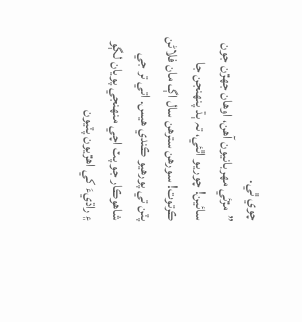چوي ٿي.
”مڙئي مهربانيون آھن، اوھان جھڙن جون سائين! چوريو اٿئي، تہ ٻڌ پنھنجن جا ڪرتوت! سورھن سترهن سال اڳ مان فلاڻن پٽن تي پورھيو ڪندي ھيس. اتي تر جي شاهوڪار جو پٽ اچي منھنجي پويان لڳو ۽ راڌيءَ کي اھڙيون پٽيون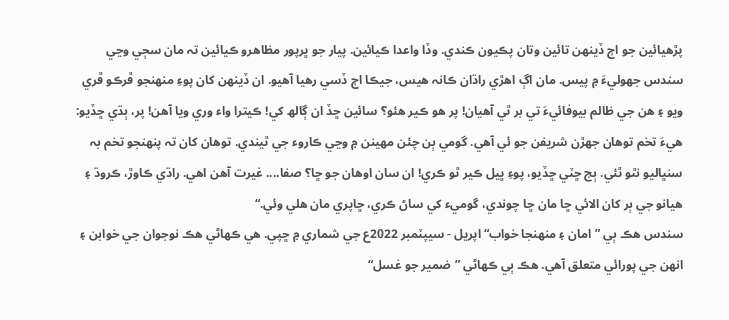پڙهيائين جو اڄ ڏينهن تائين وتان پڪيون ڪندي. وڏا واعدا ڪيائين. پيار جو ڀرپور مظاهرو ڪيائين تہ مان سڄي وڃي سندس جھوليءَ ۾ پيس. مان اڳ اھڙي راڌان ڪانہ ھيس، جيڪا اڄ ڏسي رھيا آھيو. ان ڏينهن کان پوءِ منھنجو ڦرڪو ڦري ويو ۽ ھن جي ظالم بيوفائيءَ تي بر ٿي آھيان! پر ھو ڪير ھئو؟ سائين ڇڏ ان ڳالھ کي! ڪيترا واء وري ويا آهن! پر، ٻڌي ڇڏيو: ھيءَ تخم توھان جھڙن شريفن جو ئي آهي. گومي ٻن چئن مھينن ۾ وڃي ڪاروء جي ٿيندي. توھان کان تہ پنھنجو تخم بہ سنڀاليو نٿو ٿئي. ٻج ڇٽي ڇڏيو، پوءِ ڀيل ڪير ٿو ڪري! ان سان اوھان جو ڇا؟ صفا.... غيرت آھن اھي. راڌي ڪاوڙ، ڪروڌ ۽ ھيانو جي ٻر کان الائي ڇا مان ڇا چوندي، گوميء کي ساڻ ڪري، ڇاپري مان ھلي وئي.“
سندس ھڪ ٻي ”امان ۽ منھنجا خواب“ اپريل - سيپٽمبر 2022ع جي شماري ۾ ڇپي. ھي ڪھاڻي ھڪ نوجوان جي خوابن ۽ انھن جي پورائي متعلق آھي. ھڪ ٻي ڪھاڻي ”ضمير جو غسل“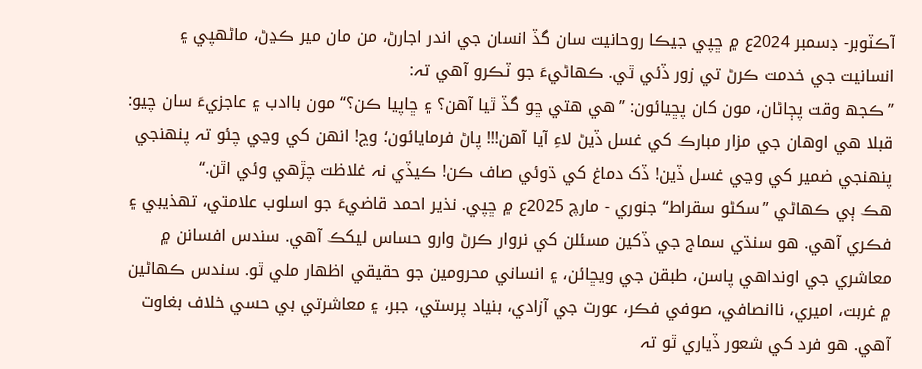آڪٽوبر- ڊسمبر 2024ع ۾ ڇپي جيڪا روحانيت سان گڏ انسان جي اندر اجارڻ، من مان مير ڪڍڻ، ماڻهپي ۽ انسانيت جي خدمت ڪرڻ تي زور ڏئي ٿي. ڪھاڻيءَ جو ٽڪرو آهي تہ:
”ڪجھ وقت پڄاڻان، مون کان پڇيائون: ”ھي ھتي ڇو گڏ ٿيا آھن؟ ۽ ڇاپيا ڪن؟“ مون باادب ۽ عاجزيءَ سان چيو: قبلا ھي اوھان جي مزار مبارڪ کي غسل ڏيڻ لاءِ آيا آھن!!! پاڻ فرمايائون؛ وڃ! انھن کي وڃي چئو تہ پنھنجي پنھنجي ضمير کي وڃي غسل ڏين! ڏک دماغ کي ڌوئي صاف ڪن! ڪيڏي نہ غلاظت چڙھي وئي اٿن.“
ھڪ ٻي ڪھاڻي ”سکڻو سقراط“ جنوري - مارچ 2025ع ۾ ڇپي. نذير احمد قاضيءَ جو اسلوب علامتي، تهذيبي ۽ فڪري آهي. ھو سنڌي سماج جي ڏکين مسئلن کي نروار ڪرڻ وارو حساس ليکڪ آهي. سندس افسانن ۾ معاشري جي اونداهي پاسن، طبقن جي ويڇائن، ۽ انساني محرومين جو حقيقي اظهار ملي ٿو. سندس ڪهاڻين ۾ غربت، اميري، ناانصافي، صوفي فڪر، عورت جي آزادي، بنياد پرستي، جبر، ۽ معاشرتي بي حسي خلاف بغاوت آھي. هو فرد کي شعور ڏياري ٿو تہ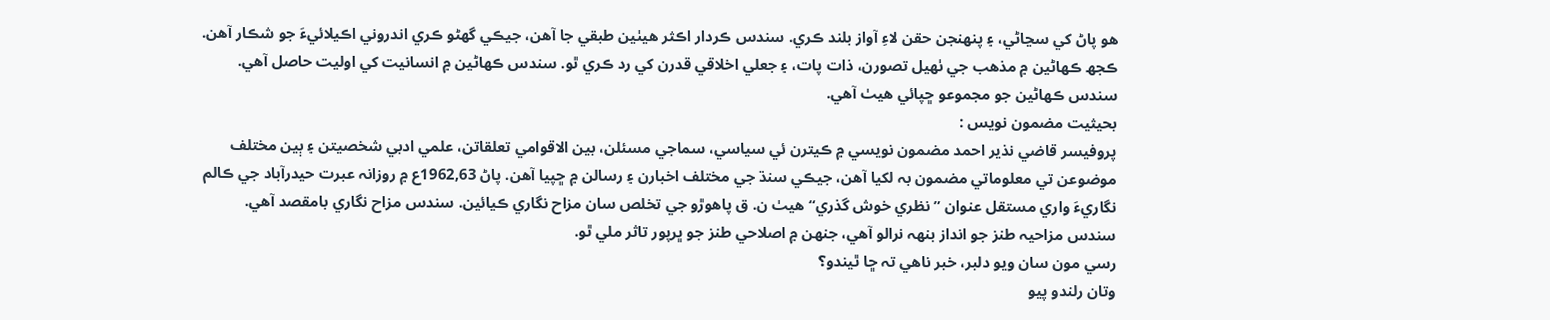هو پاڻ کي سڃاڻي، ۽ پنهنجن حقن لاءِ آواز بلند ڪري. سندس ڪردار اڪثر هيٺين طبقي جا آهن، جيڪي گهڻو ڪري اندروني اڪيلائيءَ جو شڪار آهن. ڪجھ ڪهاڻين ۾ مذهب جي ٺهيل تصورن، ذات پات، ۽ جعلي اخلاقي قدرن کي رد ڪري ٿو. سندس ڪهاڻين ۾ انسانيت کي اوليت حاصل آهي. سندس ڪھاڻين جو مجموعو ڇپائي ھيٺ آھي.
بحيثيت مضمون نويس :
پروفيسر قاضي نذير احمد مضمون نويسي ۾ ڪيترن ئي سياسي، سماجي مسئلن، بين الاقوامي تعلقاتن، علمي ادبي شخصيتن ۽ ٻين مختلف موضوعن تي معلوماتي مضمون بہ لکيا آھن، جيڪي سنڌ جي مختلف اخبارن ۽ رسالن ۾ ڇپيا آھن. پاڻ 1962,63ع ۾ روزانہ عبرت حيدرآباد جي ڪالم نگاريءَ واري مستقل عنوان ”نظري خوش گذري“ ھيٺ ن. ق پاھوڙو جي تخلص سان مزاح نگاري ڪيائين. سندس مزاح نگاري بامقصد آهي. سندس مزاحيہ طنز جو انداز بنھہ نرالو آھي، جنھن ۾ اصلاحي طنز جو ڀرپور تاثر ملي ٿو.
رسي مون سان ويو دلبر، خبر ناهي تہ ڇا ٿيندو؟
وتان رلندو پيو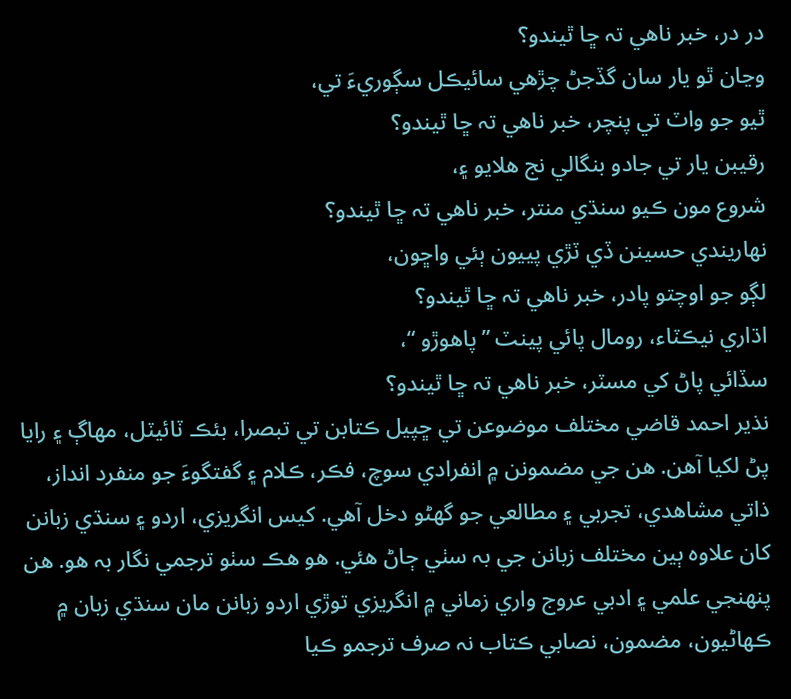در در، خبر ناهي تہ ڇا ٿيندو؟
وڃان ٿو يار سان گڏجڻ چڙھي سائيڪل سڳوريءَ تي،
ٿيو جو واٽ تي پنچر، خبر ناهي تہ ڇا ٿيندو؟
رقيبن يار تي جادو بنگالي نج هلايو ۽،
شروع مون ڪيو سنڌي منتر، خبر ناهي تہ ڇا ٿيندو؟
نهاريندي حسينن ڏي ٽڙي پييون ٻئي واڇون،
لڳو جو اوچتو پادر، خبر ناهي تہ ڇا ٿيندو؟
اڌاري نيڪٽاء، رومال پائي پينٽ ”پاهوڙو “،
سڏائي پاڻ کي مسٽر، خبر ناهي تہ ڇا ٿيندو؟
نذير احمد قاضي مختلف موضوعن تي ڇپيل ڪتابن تي تبصرا، بئڪ ٽائيٽل، مهاڳ ۽ رايا پڻ لکيا آهن. ھن جي مضمونن ۾ انفرادي سوچ، فڪر، ڪلام ۽ گفتگوءَ جو منفرد انداز، ذاتي مشاهدي، تجربي ۽ مطالعي جو گهڻو دخل آهي. کيس انگريزي، اردو ۽ سنڌي زبانن کان علاوہ ٻين مختلف زبانن جي بہ سٺي ڄاڻ ھئي. ھو ھڪ سٺو ترجمي نگار بہ ھو. ھن پنھنجي علمي ۽ ادبي عروج واري زماني ۾ انگريزي توڙي اردو زبانن مان سنڌي زبان ۾ ڪھاڻيون، مضمون، نصابي ڪتاب نہ صرف ترجمو ڪيا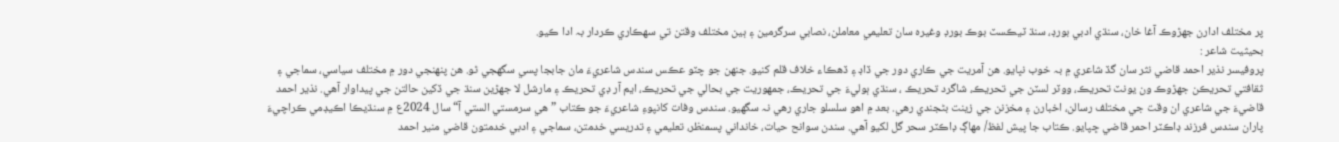پر مختلف ادارن جهڙوڪ آغا خان، سنڌي ادبي بورڊ، سنڌ ٽيڪسٽ بوڪ بورڊ وغيره سان تعليمي معاملن، نصابي سرگرمين ۽ ٻين مختلف وقتن تي سھڪاري ڪردار بہ ادا ڪيو.
بحيثيت شاعر :
پروفيسر نذير احمد قاضي نثر سان گڏ شاعري ۾ بہ خوب نڀايو. ھن آمريت جي ڪاري دور جي ڏاڊ ۽ ڏھڪاء خلاف قلم کنيو. جنھن جو چٽو عڪس سندس شاعريءَ مان جابجا پسي سگھجي ٿو. ھن پنھنجي دور ۾ مختلف سياسي، سماجي ۽ ثقافتي تحريڪن جھڙوڪ ون يونٽ تحريڪ، ووٽر لسٽن جي تحريڪ، شاگرد تحريڪ ، سنڌي ٻوليءَ جي تحريڪ، جمھوريت جي بحالي جي تحريڪ، ايم آر ڊي تحريڪ ۽ مارشل لا جھڙين سنڌ جي ڏکين حالتن جي پيداوار آهي. نذير احمد قاضيءَ جي شاعري ان وقت جي مختلف رسالن، اخبارن ۽ مخزنن جي زينت بڻجندي رھي. بعد ۾ اھو سلسلو جاري رھي نہ سگھيو. سندس وفات کانپوءِ شاعريءَ جو ڪتاب ”هي سرمستي الستي آ“ سال 2024ع ۾ سنڌيڪا اڪيڊمي ڪراچيءَ پاران سندس فرزند ڊاڪٽر احمر قاضي ڇپايو. ڪتاب جا پيش لفظ/ مهاڳ ڊاڪٽر سحر گل لکيو آهي. سندن سوانح حيات، خانداني پسمنظر، تعليمي ۽ تدريسي خدمتن، سماجي ۽ ادبي خدمتون قاضي منير احمد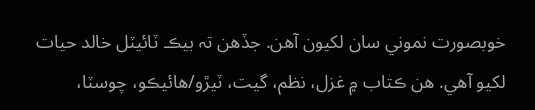خوبصورت نموني سان لکيون آهن. جڏھن تہ بيڪ ٽائيٽل خالد حيات لکيو آهي. ھن ڪتاب ۾ غزل، نظم، گيت، ٽيڙو/ھائيڪو، چوسٽا،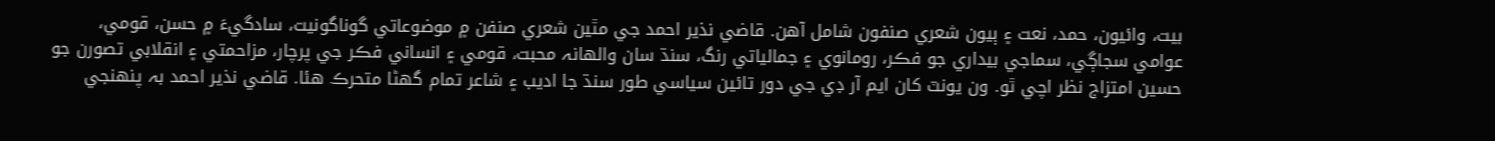بيت، وائيون، حمد، نعت ۽ ٻيون شعري صنفون شامل آھن. قاضي نذير احمد جي مٿين شعري صنفن ۾ موضوعاتي گوناگونيت، سادگيءَ ۾ حسن، قومي، عوامي سجاڳي، سماجي بيداري جو فڪر، رومانوي ۽ جمالياتي رنگ، سنڌ سان والھانہ محبت، قومي ۽ انساني فڪر جي پرچار، مزاحمتي ۽ انقلابي تصورن جو حسين امتزاج نظر اچي ٿو. ون يونٽ کان ايم آر ڊي جي دور تائين سياسي طور سنڌ جا اديب ۽ شاعر تمام گهڻا متحرڪ ھئا. قاضي نذير احمد بہ پنھنجي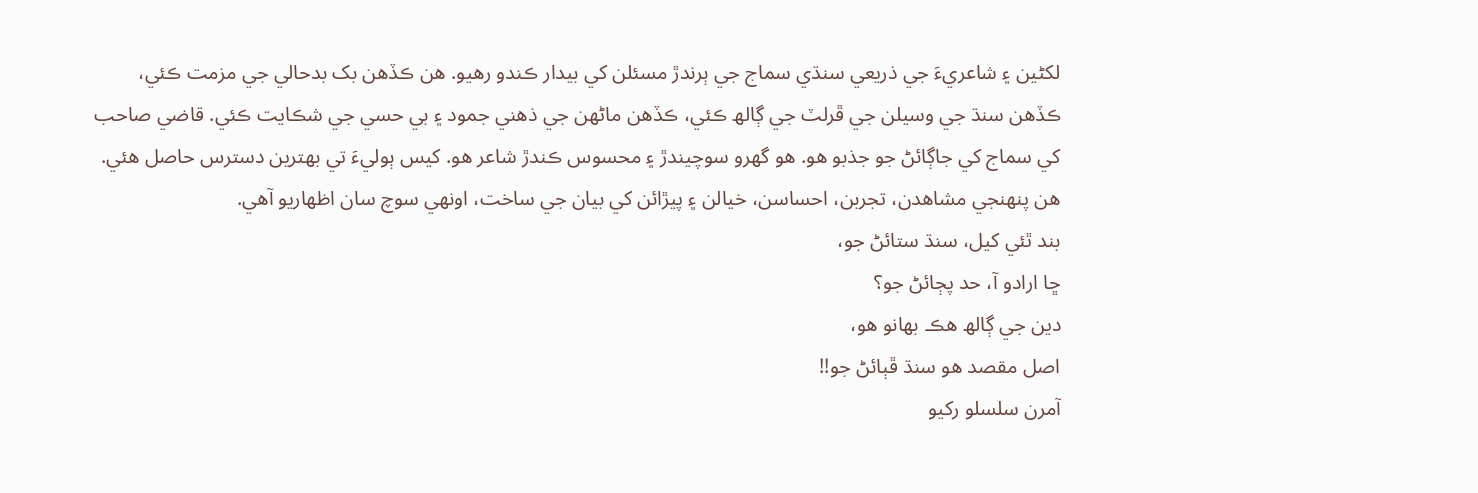لکڻين ۽ شاعريءَ جي ذريعي سنڌي سماج جي ٻرندڙ مسئلن کي بيدار ڪندو رھيو. ھن ڪڏھن بک بدحالي جي مزمت ڪئي، ڪڏھن سنڌ جي وسيلن جي ڦرلٽ جي ڳالھ ڪئي، ڪڏھن ماڻھن جي ذھني جمود ۽ بي حسي جي شڪايت ڪئي. قاضي صاحب کي سماج کي جاڳائڻ جو جذبو ھو. ھو گھرو سوچيندڙ ۽ محسوس ڪندڙ شاعر ھو. کيس ٻوليءَ تي بھترين دسترس حاصل ھئي. ھن پنھنجي مشاھدن، تجربن، احساسن، خيالن ۽ پيڙائن کي بيان جي ساخت، اونھي سوچ سان اظھاريو آھي.
بند ٿئي کيل، سنڌ ستائڻ جو،
ڇا ارادو آ، حد پڄائڻ جو؟
دين جي ڳالھ ھڪ بھانو ھو،
اصل مقصد ھو سنڌ ڦٻائڻ جو!!
آمرن سلسلو رکيو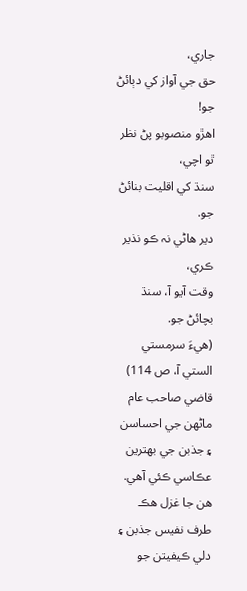جاري،
حق جي آواز کي دٻائڻ جو!
اھڙو منصوبو پڻ نظر ٿو اچي،
سنڌ کي اقليت بنائڻ جو.
دير ھاڻي نہ ڪو نذير ڪري،
وقت آيو آ، سنڌ بچائڻ جو.
(ھيءَ سرمستي الستي آ، ص 114)
قاضي صاحب عام ماڻھن جي احساسن ۽ جذبن جي بھترين عڪاسي ڪئي آھي. ھن جا غزل ھڪ طرف نفيس جذبن ۽ دلي ڪيفيتن جو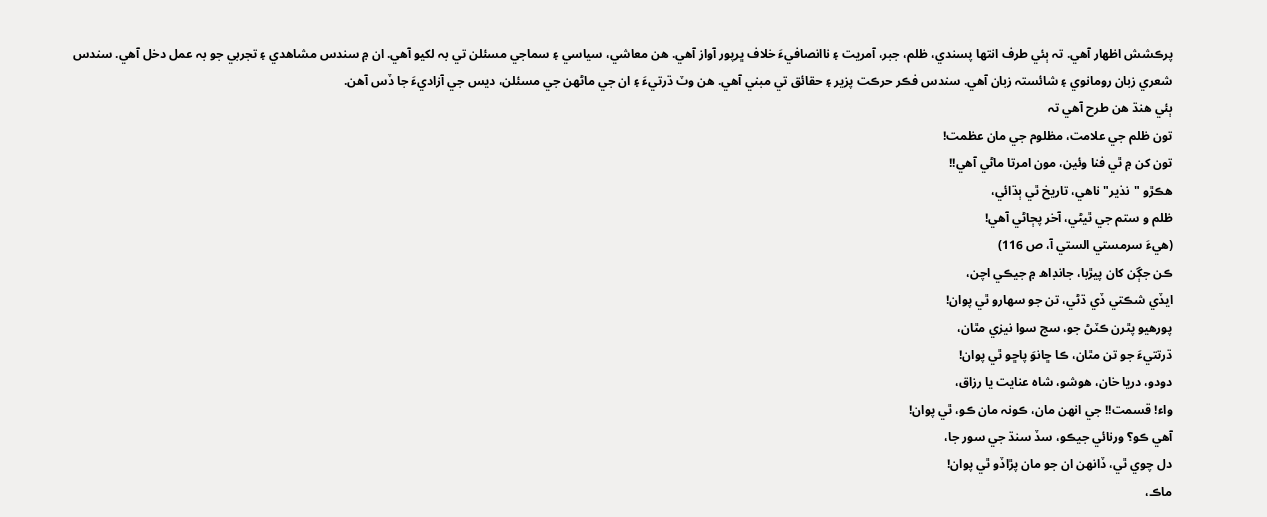پرڪشش اظهار آھي. تہ ٻئي طرف انتھا پسندي، ظلم، جبر، آمريت ۽ ناانصافيءَ خلاف ڀرپور آواز آھي. ھن معاشي، سياسي ۽ سماجي مسئلن تي بہ لکيو آهي. ان ۾ سندس مشاھدي ۽ تجربي جو بہ عمل دخل آهي. سندس شعري زبان رومانوي ۽ شائستہ زبان آھي. سندس فڪر حرڪت پزير ۽ حقائق تي مبني آهي. ھن وٽ ڌرتيءَ ۽ ان جي ماڻھن جي مسئلن، ديس جي آزاديءَ جا ڏس آھن.
ٻئي ھنڌ ھن طرح آھي تہ
تون ظلم جي علامت، مظلوم جي مان عظمت!
تون کن ۾ ٿي فنا وئين، مون امرتا ماڻي آھي!!
ھڪڙو "نذير" ناھي، تاريخ ٿي ٻڌائي،
ظلم و ستم جي ٿيڻي، آخر پڄاڻي آھي!
(ھيءَ سرمستي الستي آ، ص 116)
ڪن جڳن کان پيڙبا، جانڊاھ ۾ جيڪي اچن،
ايڏي شڪتي ڏي ڌڻي، تن جو سھارو ٿي پوان!
پورھيو پٿرن ڪٽڻ جو، سج سوا نيزي مٿان،
ڌرتتيءَ جو تن مٿان، ڪا ڇانوَ پاڇو ٿي پوان!
دودو، دريا خان، ھوشو، شاه عنايت يا رزاق،
واء! قسمت!! جي انھن مان، ڪونہ مان ڪو، ٿي پوان!
آھي ڪو؟ ورنائي جيڪو، سڏ سنڌ جي سور جا،
دل چوي ٿي، ڏانھن ان جو مان پڙاڏو ٿي پوان!
ماڪ،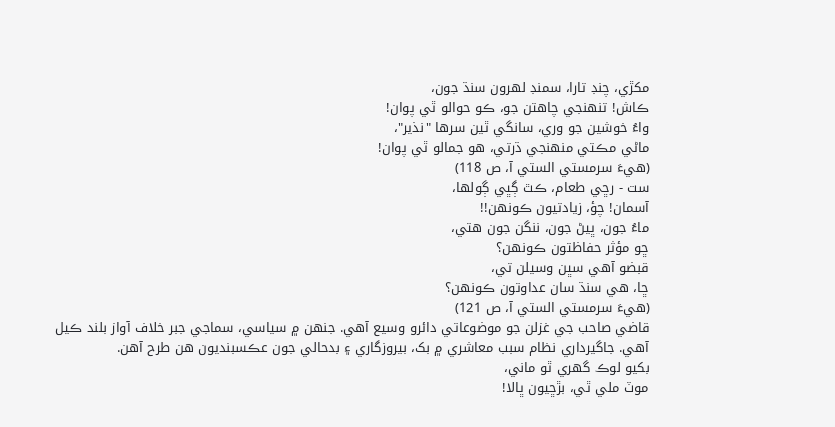مکڙي، چنڊ تارا، سمنڊ لھرون سنڌ جون،
ڪاش! تنھنجي چاھتن جو، ڪو حوالو ٿي پوان!
واءُ خوشين جو وري، سانگي ٿين سرھا "نذير"،
ماڻي مڪتي منھنجي ڌرتي، ھو جمالو ٿي پوان!
(ھيءَ سرمستي الستي آ، ص 118)
ست - رڇي طعام، ڪٿ ڳڀي ڳولھا،
آسمان! چؤ، زيادتيون ڪونھن!!
ماءُ جون، ڀيڻ جون، ننگن جون ھتي،
ڇو مؤثر حفاظتون ڪونھن؟
قبضو آهي سڀن وسيلن تي،
ڇا، ھي سنڌ سان عداوتون ڪونھن؟
(ھيءَ سرمستي الستي آ، ص 121)
قاضي صاحب جي غزلن جو موضوعاتي دائرو وسيع آھي. جنھن ۾ سياسي، سماجي جبر خلاف آواز بلند ڪيل آهي. جاگيرداري نظام سبب معاشري ۾ بک، بيروزگاري ۽ بدحالي جون عڪسبنديون ھن طرح آھن.
بکيو لوڪ گھري ٿو ماني،
موٽ ملي ٿي، بڙڇيون ڀالا!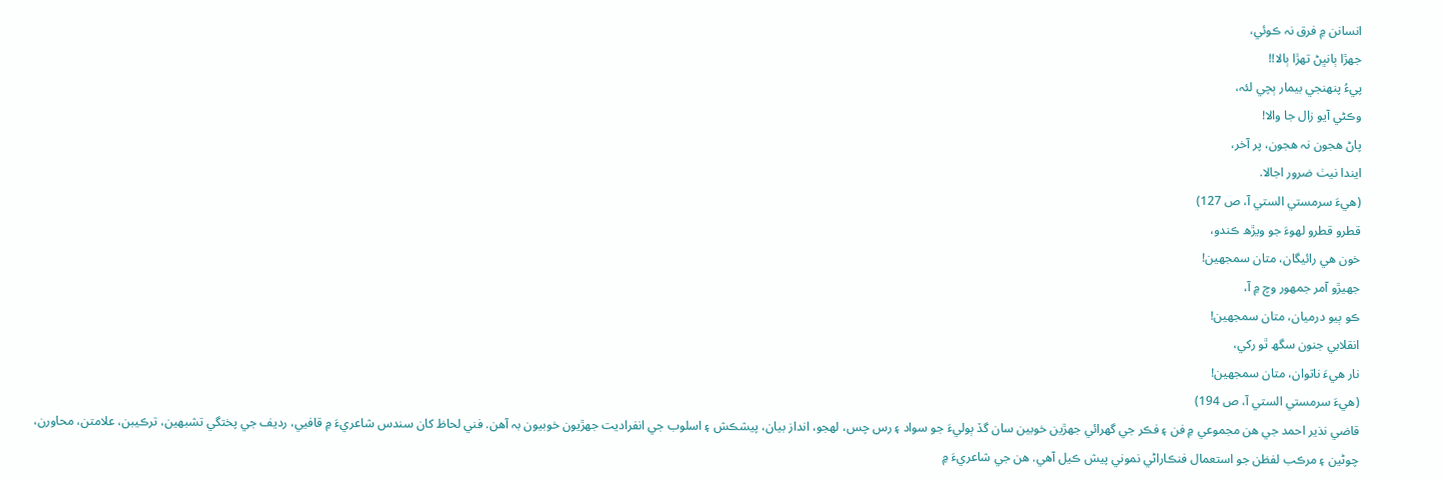انسانن ۾ فرق نہ ڪوئي،
جھڙا ٻانڀڻ تھڙا ٻالا!!
پيءُ پنھنجي بيمار ٻچي لئہ،
وڪڻي آيو زال جا والا!
پاڻ ھجون نہ ھجون، پر آخر،
ايندا نيٺ ضرور اجالا.
(ھيءَ سرمستي الستي آ، ص 127)
قطرو قطرو لھوءَ جو ويڙھ ڪندو،
خون ھي رائيگان، متان سمجھين!
جھيڙو آمر جمھور وچ ۾ آ،
ڪو ٻيو درميان، متان سمجھين!
انقلابي جنون سگھ ٿو رکي،
نار ھيءَ ناتوان، متان سمجھين!
(ھيءَ سرمستي الستي آ، ص 194)
قاضي نذير احمد جي ھن مجموعي ۾ فن ۽ فڪر جي گهرائي جھڙين خوبين سان گڏ ٻوليءَ جو سواد ۽ رس چس، لھجو، انداز بيان، پيشڪش ۽ اسلوب جي انفراديت جھڙيون خوبيون بہ آھن. فني لحاظ کان سندس شاعريءَ ۾ قافيي، رديف جي پختگي تشبهين، ترڪيبن، علامتن، محاورن، چوڻين ۽ مرڪب لفظن جو استعمال فنڪاراڻي نموني پيش ڪيل آھي. ھن جي شاعريءَ ۾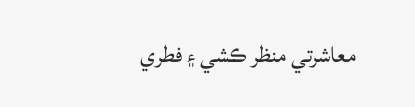معاشرتي منظر ڪشي ۽ فطري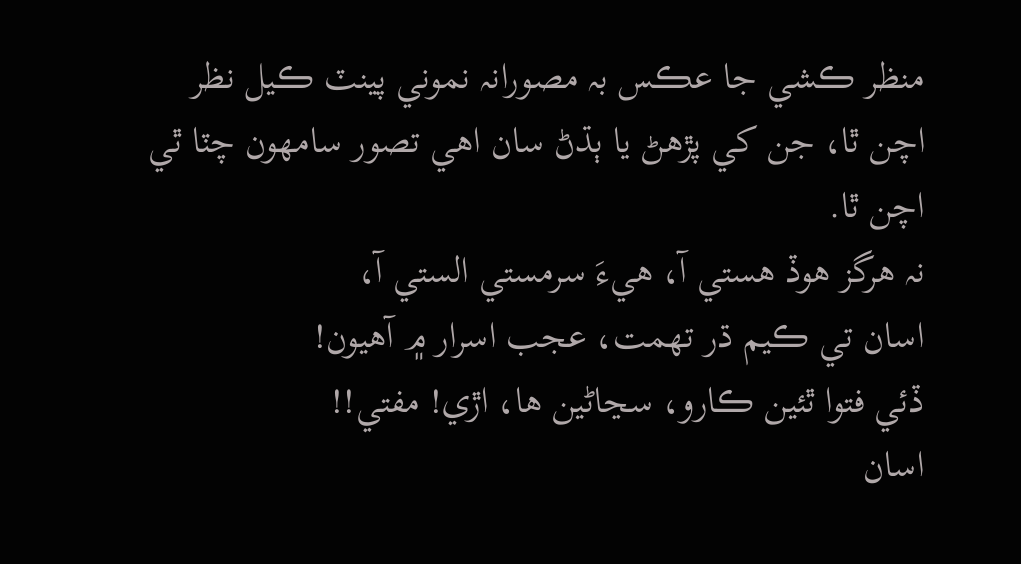منظر ڪشي جا عڪس بہ مصورانہ نموني پينٽ ڪيل نظر اچن ٿا، جن کي پڙھڻ يا ٻڌڻ سان اھي تصور سامھون چٽا ٿي اچن ٿا.
نہ ھرگز ھوڏ ھستي آ، ھيءَ سرمستي الستي آ،
اسان تي ڪيم ڌر تھمت، عجب اسرار ۾ آھيون!
ڏئي فتوا ٿئين ڪارو، سڃاڻين ھا، اڙي! مفتي!!
اسان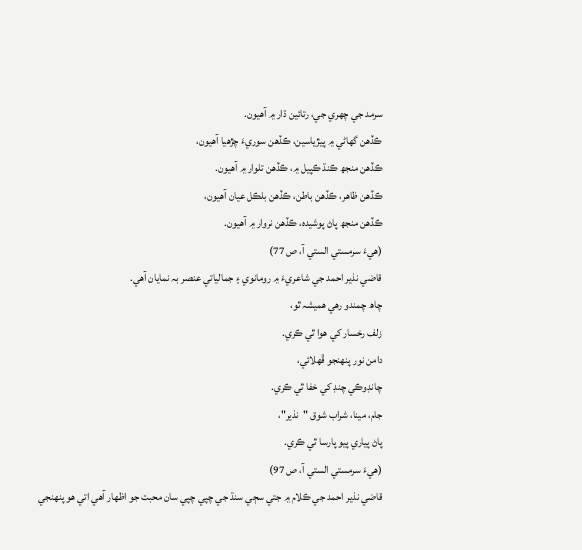سرمد جي چھري جي، رتائين ڌار ۾ آھيون.
ڪڏھن گھاڻي ۾ پيڙياسين، ڪڏھن سوريءَ چڙھيا آھيون،
ڪڏھن منجھ ڪنڌ ڪپيل ۾، ڪڏھن تلوار ۾ آھيون.
ڪڏھن ظاھر، ڪڏھن باطن، ڪڏھن بلڪل عيان آھيون،
ڪڏھن منجھ پاڻ پوشيده، ڪڏھن نروار ۾ آھيون.
(ھيءَ سرمستي الستي آ، ص 77)
قاضي نذير احمد جي شاعريءَ ۾ رومانوي ۽ جمالياتي عنصر بہ نمايان آھي.
چاھ چمندو رھي ھميشہ ٿو،
زلف رخسار کي ھوا ٿي ڪري.
دامن نور پنھنجو ڦھلائي،
چانڊوڪي چنڊ کي خفا ٿي ڪري.
جام، مينا، شراب شوق "نذير"،
پاڻ پياري پيو پارسا ٿي ڪري.
(ھيءَ سرمستي الستي آ، ص 97)
قاضي نذير احمد جي ڪلام ۾ جتي سڄي سنڌ جي چپي چپي سان محبت جو اظھار آھي اتي ھو پنھنجي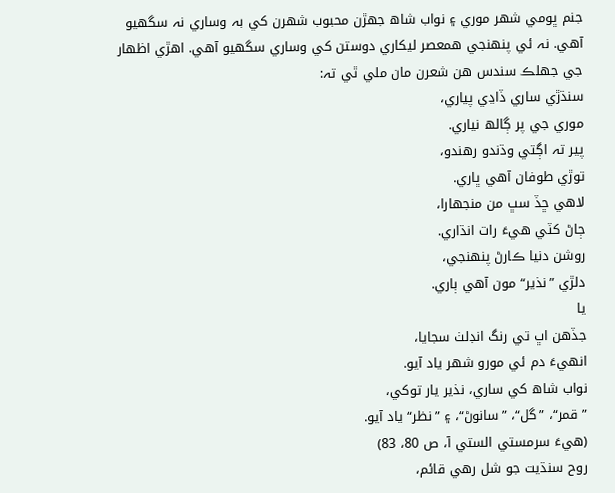جنم ڀومي شھر موري ۽ نواب شاھ جھڙن محبوب شھرن کي بہ وساري نہ سگھيو آھي. نہ ئي پنھنجي همعصر ليکاري دوستن کي وساري سگھيو آھي. اھڙي اظھار جي جھلڪ سندس ھن شعرن مان ملي ٿي تہ:
سنڌڙي ساري ڏاڍي پياري،
موري جي پر ڳالھ نياري.
پير تہ اڳتي وڌندو رهندو،
توڙي طوفان آھي ڀاري.
لاھي ڇڏ سڀ من منجهارا،
ڄاڻ کٽي ھيءَ رات انڌاري.
روشن دنيا ڪارڻ پنھنجي،
دلڙي ”نذير“ مون آھي ٻاري.
يا
جڏھن اڀ تي رنگ انڊلٺ سجايا،
انھيءَ دم ئي مورو شھر ياد آيو.
نواب شاھ کي ساري، نذير يار توکي،
”قمر“، ”گل“، ”سانوڻ“، ۽ ”نظر“ ياد آيو.
(ھيءَ سرمستي الستي آ، ص 80، 83)
روح سنڌيت جو شل رھي قائم،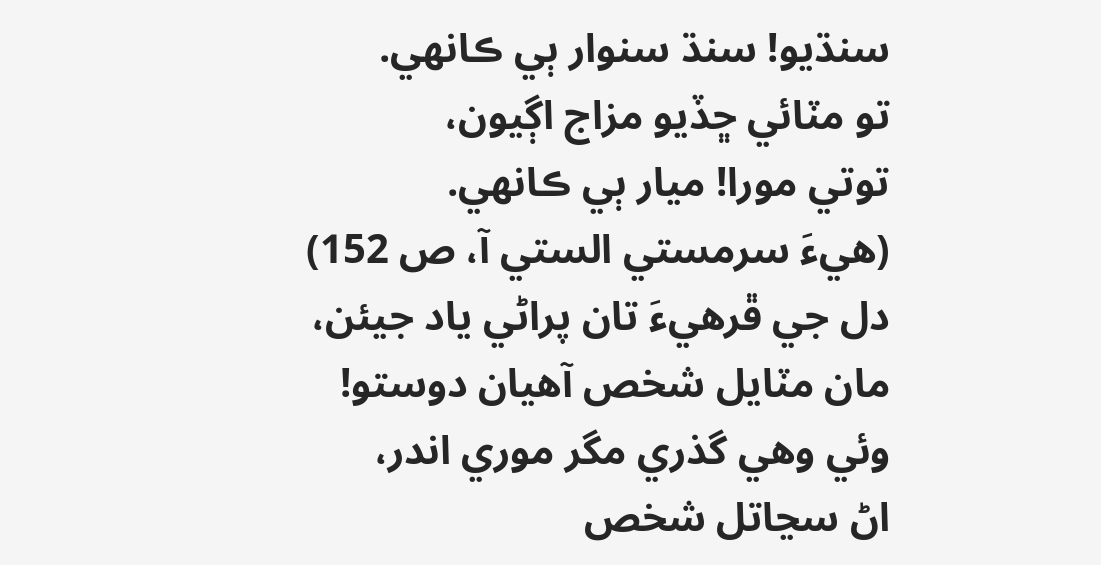سنڌيو! سنڌ سنوار ٻي ڪانھي.
تو مٽائي ڇڏيو مزاج اڳيون،
توتي مورا! ميار ٻي ڪانھي.
(ھيءَ سرمستي الستي آ، ص 152)
دل جي ڦرھيءَ تان پراڻي ياد جيئن،
مان مٽايل شخص آھيان دوستو!
وئي وھي گذري مگر موري اندر،
اڻ سڃاتل شخص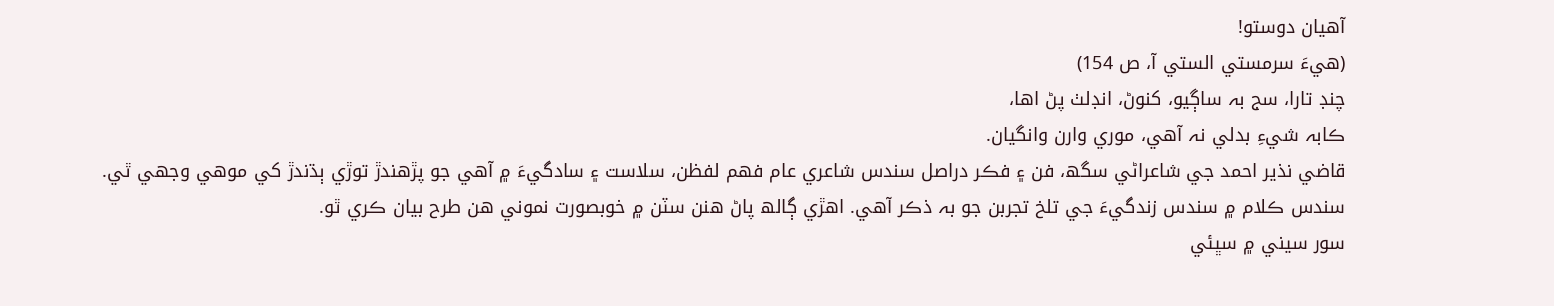آھيان دوستو!
(ھيءَ سرمستي الستي آ، ص 154)
چنڊ تارا، سج بہ ساڳيو، کنوڻ، انڊلٺ پڻ اھا،
ڪابہ شيءِ بدلي نہ آھي، موري وارن وانگيان.
قاضي نذير احمد جي شاعراڻي سگھ، فن ۽ فڪر دراصل سندس شاعري عام فھم لفظن، سلاست ۽ سادگيءَ ۾ آھي جو پڙھندڙ توڙي ٻڌندڙ کي موھي وجھي ٿي. سندس ڪلام ۾ سندس زندگيءَ جي تلخ تجربن جو بہ ذڪر آھي. اھڙي ڳالھ پاڻ ھنن سٽن ۾ خوبصورت نموني ھن طرح بيان ڪري ٿو.
سور سيني ۾ سڀئي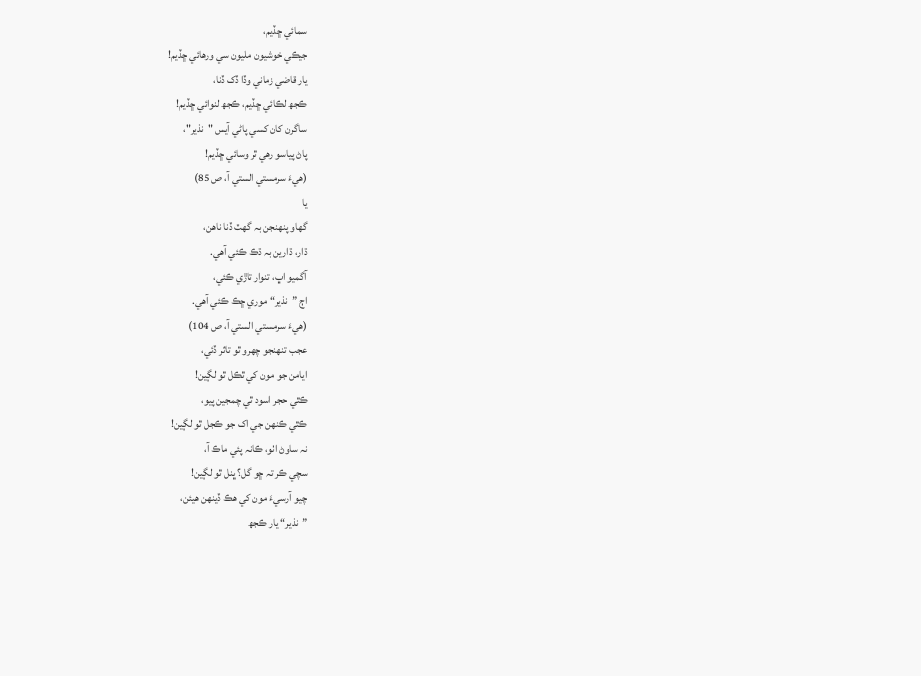سمائي ڇڏيم،
جيڪي خوشيون مليون سي ورھائي ڇڏيم!
يار قاضي زماني وڏا ڏک ڏنا،
ڪجھ لڪائي ڇڏيم، ڪجھ لنوائي ڇڏيم!
ساگرن کان کسي پاڻي آيس "نذير"،
پاڻ پياسو رھي ٿر وسائي ڇڏيم!
(ھيءَ سرمستي الستي آ، ص 85)
يا
گھاو پنھنجن بہ گھٽ ڏنا ناھن،
ڌار، ڌارين بہ ڌڪ ڪئي آھي.
آگميو اڀ، تنوار تاڙي ڪئي،
اڄ ”نذير“ موري ڇڪ ڪئي آھي.
(ھيءَ سرمستي الستي آ، ص 104)
عجب تنھنجو چھرو ٿو تاثر ڏئي،
ايامن جو مون کي ٿڪل ٿو لڳين!
ڪٿي حجر اسود ٿي چمجين پيو،
ڪٿي ڪنھن جي اک جو ڪجل ٿو لڳين!
نہ ساوڻ اٺو، ڪانہ پئي ماڪ آ،
سچي ڪر تہ ڇو گل؟ ڀنل ٿو لڳين!
چيو آرسيءَ مون کي ھڪ ڏينھن ھيئن،
”نذير“ يار ڪجھ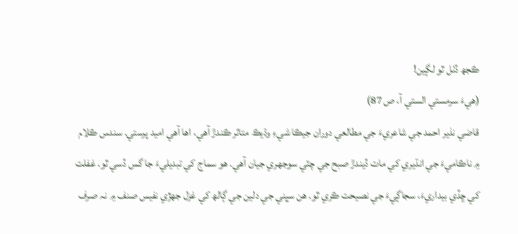ڪجھ ڏٺل ٿو لڳين!
(ھيءَ سرمستي الستي آ، ص 87)
قاضي نذير احمد جي شاعريءَ جي مطالعي دوران جيڪا شيءِ وڌيڪ متاثر ڪندڙ آهي، اھا آھي اميد پرستي. سندس ڪلام ۾ ناڪاميءَ جي انڌيري کي مات ڏيندڙ صبح جي چٽي سوجھري جيان آھي. ھو سماج کي تبديليءَ جا گس ڏسي ٿو. غفلت کي ڇڏي بيداريءَ، سجاڳيءَ جي نصيحت ڪري ٿو. ھن سڀني جي دلين جي ڳالھ کي غزل جھڙي نفيس صنف ۾ نہ صرف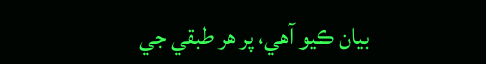بيان ڪيو آهي، پر ھر طبقي جي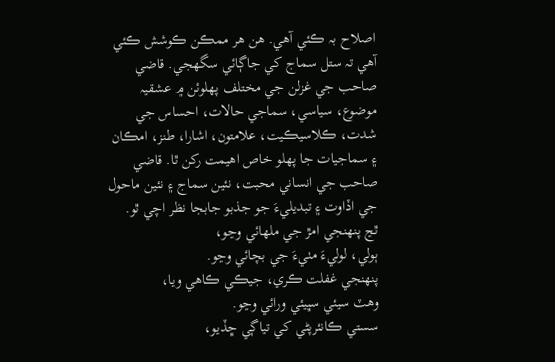اصلاح بہ ڪئي آھي. ھن ھر ممڪن ڪوشش ڪئي آھي تہ ستل سماج کي جاڳائي سگھجي. قاضي صاحب جي غزلن جي مختلف پھلوئن ۾ عشقيہ موضوع، سياسي، سماجي حالات، احساس جي شدت، ڪلاسيڪيت، علامتون، اشارا، طنز، امڪان ۽ سماجيات جا پھلو خاص اھيمت رکن ٿا. قاضي صاحب جي انساني محبت، نئين سماج ۽ نئين ماحول جي اڏاوت ۽ تبديليءَ جو جذبو جابجا نظر اچي ٿو.
ٿڃ پنھنجي امڙ جي ملھائي وڃو،
ٻولي، لوليءَ مٺيءَ جي بچائي وڃو.
پنھنجي غفلت ڪري، جيڪي ڪاھي ويا،
وھٽ سيئي سڀيئي ورائي وڃو.
سستي ڪانئرپڻي کي تياڳي ڇڏيو،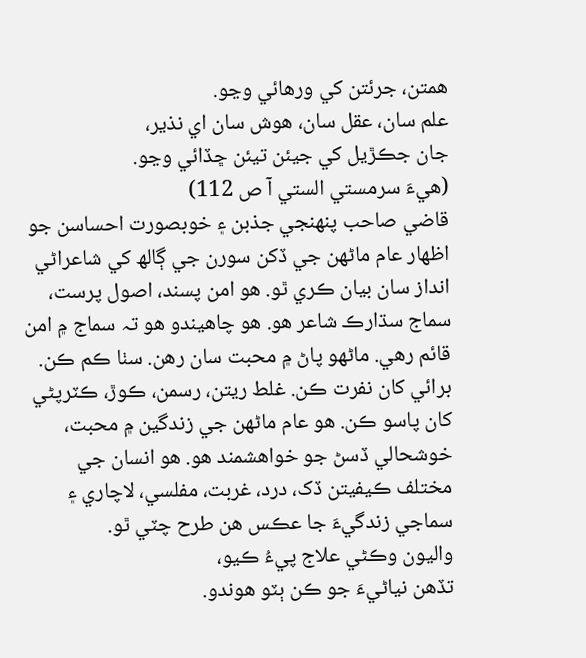ھمتن، جرئتن کي ورھائي وڃو.
علم سان، عقل سان، ھوش سان اي نذير،
جان جڪڙيل کي جيئن تيئن ڇڏائي وڃو.
(ھيءَ سرمستي الستي آ ص 112)
قاضي صاحب پنھنجي جذبن ۽ خوبصورت احساسن جو اظھار عام ماڻھن جي ڏکن سورن جي ڳالھ کي شاعراڻي انداز سان بيان ڪري ٿو. ھو امن پسند، اصول پرست، سماج سڌارڪ شاعر ھو. ھو چاھيندو ھو تہ سماج ۾ امن قائم رھي. ماڻھو پاڻ ۾ محبت سان رھن. سٺا ڪم ڪن. برائي کان نفرت ڪن. غلط ريتن، رسمن، ڪوڙ، ڪٽرپڻي کان پاسو ڪن. ھو عام ماڻھن جي زندگين ۾ محبت، خوشحالي ڏسڻ جو خواهشمند ھو. ھو انسان جي مختلف ڪيفيتن ڏک، درد، غربت، مفلسي، لاچاري ۽ سماجي زندگيءَ جا عڪس ھن طرح چٽي ٿو.
واليون وڪڻي علاج پيءُ ڪيو،
تڏھن نياڻيءَ جو ڪن ٻٽو ھوندو.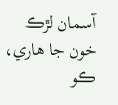آسمان لڙڪ خون جا ھاري،
ڪو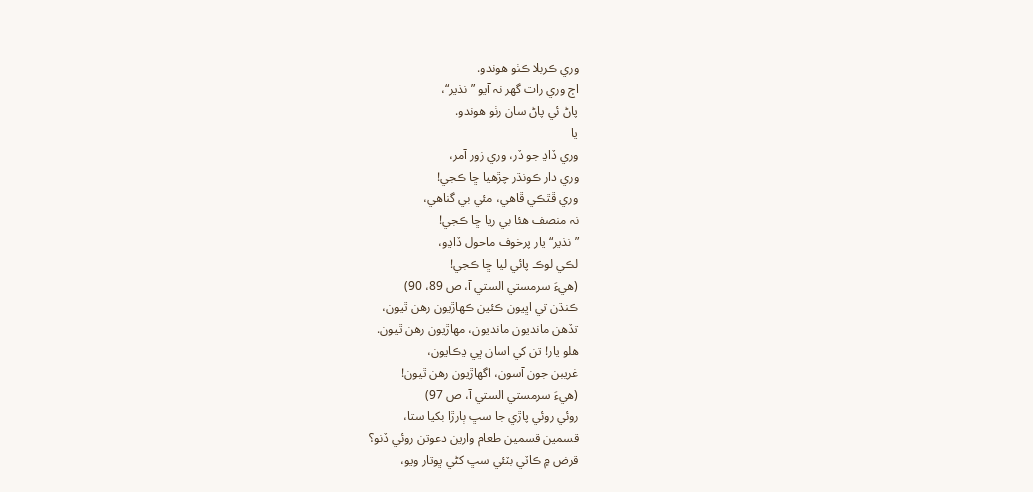وري ڪربلا ڪٺو ھوندو.
اڄ وري رات گھر نہ آيو ”نذير“،
پاڻ ئي پاڻ سان رٺو ھوندو.
يا
وري ڏاڍ جو ڏر، وري زور آمر،
وري دار ڪونڌر چڙھيا ڇا ڪجي!
وري ڦٿڪي ڦاھي، مئي بي گناھي،
نہ منصف ھئا بي ريا ڇا ڪجي!
”نذير“ يار پرخوف ماحول ڏاڍو،
لڪي لوڪ پائي ليا ڇا ڪجي!
(ھيءَ سرمستي الستي آ، ص 89، 90)
ڪنڌن تي اڀيون ڪئين ڪھاڙيون رھن ٿيون،
تڏھن مانديون مانديون، مھاڙيون رھن ٿيون.
ھلو يار! تن کي اسان ڀي ڍڪايون،
غريبن جون آسون، اگھاڙيون رھن ٿيون!
(ھيءَ سرمستي الستي آ، ص 97)
روئي روئي پاڙي جا سڀ ٻارڙا بکيا ستا،
قسمين قسمين طعام وارين دعوتن روئي ڏنو؟
قرض ۾ ڪاٽي بٽئي سڀ کڻي ڀوتار ويو،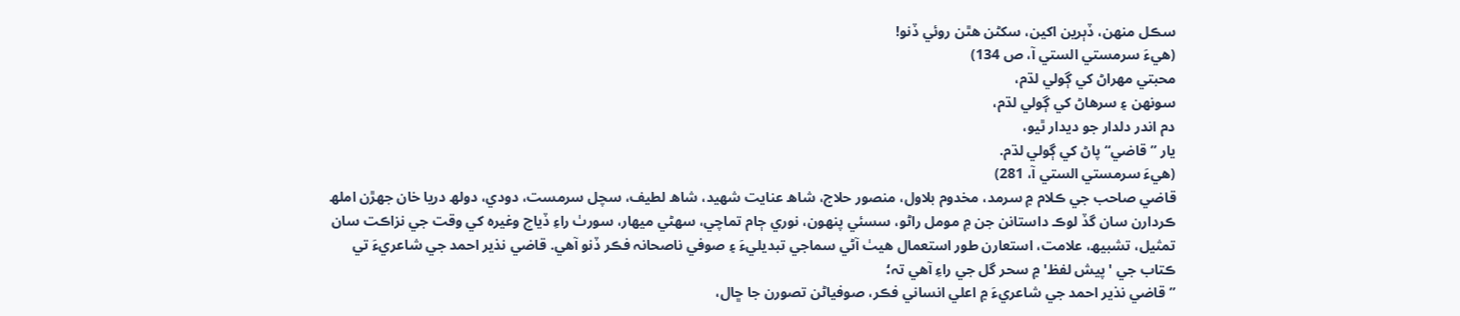سڪل منھن، ڏٻرين اکين، سکڻن ھٿن روئي ڏنو!
(ھيءَ سرمستي الستي آ، ص 134)
محبتي مھراڻ کي ڳولي لڌم،
سونھن ۽ سرھاڻ کي ڳولي لڌم،
دم اندر دلدار جو ديدار ٿيو،
يار ”قاضي“ پاڻ کي ڳولي لڌم.
(ھيءَ سرمستي الستي آ، 281)
قاضي صاحب جي ڪلام ۾ سرمد، مخدوم بلاول، منصور حلاج، شاھ عنايت شھيد، شاھ لطيف، سچل سرمست، دودي، دولھ دريا خان جھڙن املھ ڪردارن سان گڏ لوڪ داستانن جن ۾ مومل راڻو، سسئي پنهون، نوري ڄام تماچي، سھڻي ميھار، سورٺ راءِ ڏياچ وغيرہ کي وقت جي نزاڪت سان تمثيل، تشبيھ، علامت، استعارن طور استعمال ھيٺ آڻي سماجي تبديليءَ ۽ صوفي ناصحانہ فڪر ڏنو آھي. قاضي نذير احمد جي شاعريءَ تي ڪتاب جي 'پيش لفظ' ۾ سحر گل جي راءِ آھي تہ؛
”قاضي نذير احمد جي شاعريءَ ۾ اعلي انساني فڪر، صوفياڻن تصورن جا ڇال،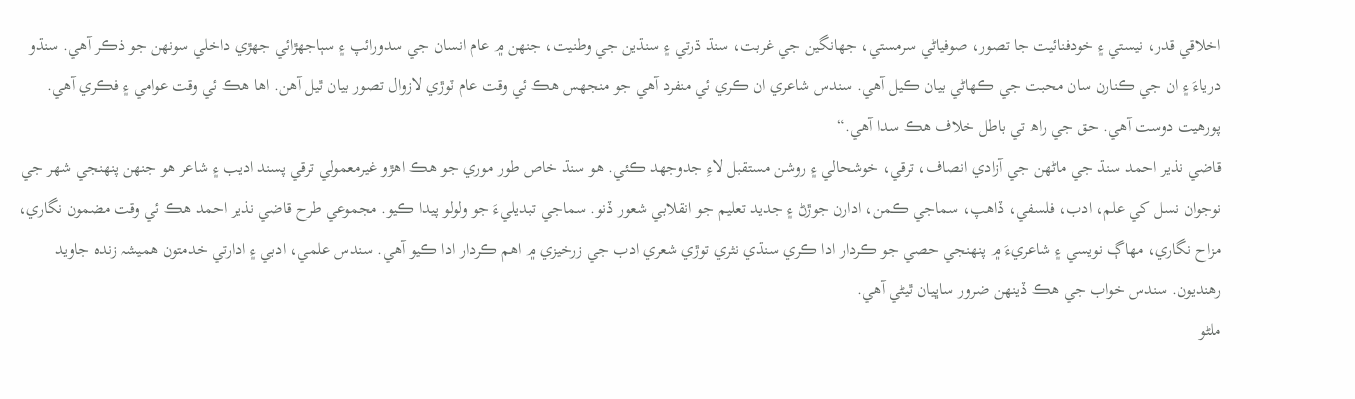اخلاقي قدر، نيستي ۽ خودفنائيت جا تصور، صوفياڻي سرمستي، جهانگين جي غربت، سنڌ ڌرتي ۽ سنڌين جي وطنيت، جنھن ۾ عام انسان جي سدورائپ ۽ سٻاجهڙائي جھڙي داخلي سونھن جو ذڪر آھي. سنڌو درياءَ ۽ ان جي ڪنارن سان محبت جي ڪھاڻي بيان ڪيل آهي. سندس شاعري ان ڪري ئي منفرد آهي جو منجھس ھڪ ئي وقت عام ٽوڙي لازوال تصور بيان ٿيل آهن. اھا ھڪ ئي وقت عوامي ۽ فڪري آھي. پورھيت دوست آهي. حق جي راھ تي باطل خلاف ھڪ سدا آھي.“
قاضي نذير احمد سنڌ جي ماڻھن جي آزادي انصاف، ترقي، خوشحالي ۽ روشن مستقبل لاءِ جدوجھد ڪئي. ھو سنڌ خاص طور موري جو ھڪ اھڙو غيرمعمولي ترقي پسند اديب ۽ شاعر ھو جنھن پنھنجي شھر جي نوجوان نسل کي علم، ادب، فلسفي، ڏاھپ، سماجي ڪمن، ادارن جوڙڻ ۽ جديد تعليم جو انقلابي شعور ڏنو. سماجي تبديليءَ جو ولولو پيدا ڪيو. مجموعي طرح قاضي نذير احمد ھڪ ئي وقت مضمون نگاري، مزاح نگاري، مھاڳ نويسي ۽ شاعريءَ ۾ پنھنجي حصي جو ڪردار ادا ڪري سنڌي نثري توڙي شعري ادب جي زرخيزي ۾ اھم ڪردار ادا ڪيو آهي. سندس علمي، ادبي ۽ ادارتي خدمتون ھميشہ زنده جاويد رھنديون. سندس خواب جي ھڪ ڏينھن ضرور ساڀيان ٿيڻي آهي.
ملڻو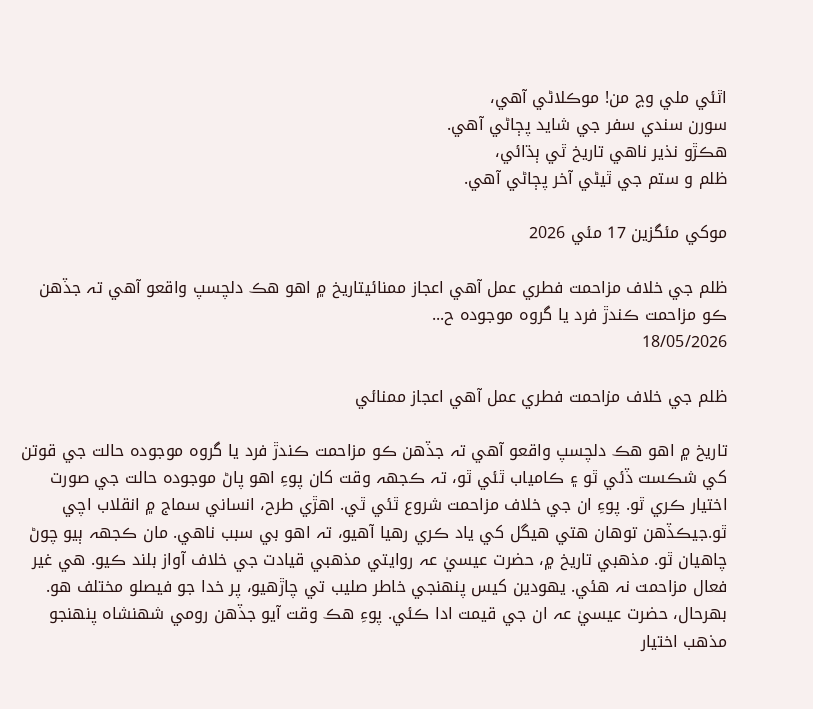اٿئي ملي وڃ من! موڪلاڻي آهي،
سورن سندي سفر جي شايد پڄاڻي آهي.
ھڪڙو نذير ناھي تاريخ ٿي ٻڌائي،
ظلم و ستم جي ٿيڻي آخر پڄاڻي آهي.

موکي مئگزين 17 مئي 2026

ظلم جي خلاف مزاحمت فطري عمل آهي اعجاز ممنائيتاريخ ۾ اهو هڪ دلچسپ واقعو آهي تہ جڏهن ڪو مزاحمت ڪندڙ فرد يا گروه موجودہ ح...
18/05/2026

ظلم جي خلاف مزاحمت فطري عمل آهي اعجاز ممنائي

تاريخ ۾ اهو هڪ دلچسپ واقعو آهي تہ جڏهن ڪو مزاحمت ڪندڙ فرد يا گروه موجودہ حالت جي قوتن کي شڪست ڏئي ٿو ۽ ڪامياب ٿئي ٿو، تہ ڪجهہ وقت کان پوءِ اهو پاڻ موجودہ حالت جي صورت اختيار ڪري ٿو. پوءِ ان جي خلاف مزاحمت شروع ٿئي ٿي. اهڙي طرح، انساني سماج ۾ انقلاب اچي ٿو.جيڪڏهن توهان هتي هيگل کي ياد ڪري رهيا آهيو، تہ اهو بي سبب ناهي. مان ڪجهہ ٻيو چوڻ چاهيان ٿو. مذهبي تاريخ ۾، حضرت عيسيٰ عہ روايتي مذهبي قيادت جي خلاف آواز بلند ڪيو. هي غير فعال مزاحمت نہ هئي. يهودين کيس پنهنجي خاطر صليب تي چاڙهيو، پر خدا جو فيصلو مختلف هو. بهرحال، حضرت عيسيٰ عہ ان جي قيمت ادا ڪئي. پوءِ هڪ وقت آيو جڏهن رومي شهنشاه پنهنجو مذهب اختيار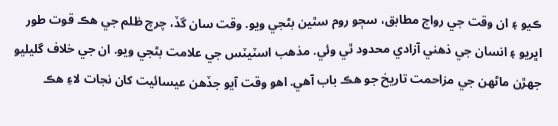ڪيو ۽ ان وقت جي رواج مطابق، سڄو روم سٿين بڻجي ويو. وقت سان گڏ، چرچ ظلم جي هڪ قوت طور اڀريو ۽ انسان جي ذهني آزادي محدود ٿي وئي. مذهب اسٽيٽس جي علامت بڻجي ويو. ان جي خلاف گليليو جهڙن ماڻهن جي مزاحمت تاريخ جو هڪ باب آهي. اهو وقت آيو جڏهن عيسائيت کان نجات لاءِ هڪ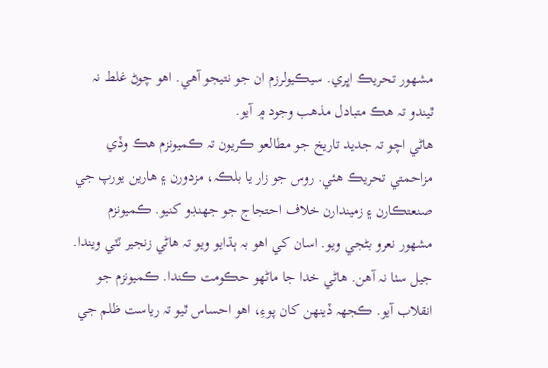مشهور تحريڪ اڀري. سيڪيولرزم ان جو نتيجو آهي. اهو چوڻ غلط نہ ٿيندو تہ هڪ متبادل مذهب وجود ۾ آيو.
هاڻي اچو تہ جديد تاريخ جو مطالعو ڪريون تہ ڪميونزم هڪ وڏي مزاحمتي تحريڪ هئي. روس جو زار يا بلڪہ، مزدورن ۽ هارين يورپ جي صنعتڪارن ۽ زميندارن خلاف احتجاج جو جهنڊو کنيو. ڪميونزم مشهور نعرو بڻجي ويو. اسان کي اهو بہ ٻڌايو ويو تہ هاڻي زنجير ٽٽي ويندا. جيل سٺا نہ آهن. هاڻي خدا جا ماڻهو حڪومت ڪندا. ڪميونزم جو انقلاب آيو. ڪجهہ ڏينهن کان پوءِ، اهو احساس ٿيو تہ رياست ظلم جي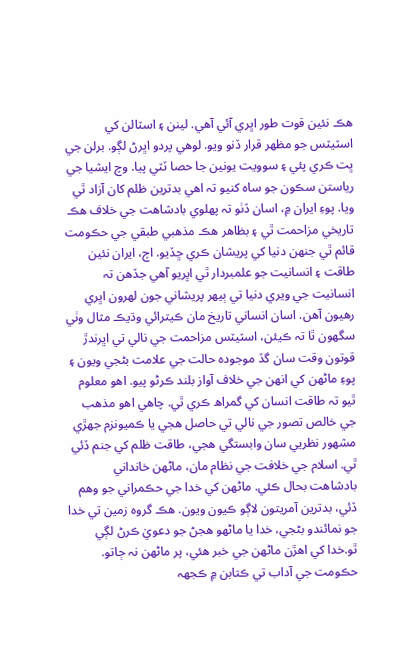هڪ نئين قوت طور اڀري آئي آهي. لينن ۽ اسٽالن کي اسٽيٽس جو مظهر قرار ڏنو ويو. لوهي پردو اڀرڻ لڳو. برلن جي ڀت ڪري پئي ۽ سوويت يونين جا حصا ٽٽي پيا. وچ ايشيا جي رياستن سڪون جو ساه کنيو تہ اهي بدترين ظلم کان آزاد ٿي ويا. پوءِ ايران ۾، اسان ڏٺو تہ پهلوي بادشاهت جي خلاف هڪ تاريخي مزاحمت ٿي ۽ بظاهر هڪ مذهبي طبقي جي حڪومت قائم ٿي جنهن دنيا کي پريشان ڪري ڇڏيو. اڄ، ايران نئين طاقت ۽ انسانيت جو علمبردار ٿي اڀريو آهي جڏهن تہ انسانيت جي ويري دنيا تي ٻيهر پريشاني جون لهرون اڀري رهيون آهن. اسان انساني تاريخ مان ڪيترائي وڌيڪ مثال وٺي سگهون ٿا تہ ڪيئن، اسٽيٽس مزاحمت جي نالي تي اڀرندڙ قوتون وقت سان گڏ موجودہ حالت جي علامت بڻجي ويون ۽ پوءِ ماڻهن کي انهن جي خلاف آواز بلند ڪرڻو پيو. اهو معلوم ٿيو تہ طاقت انسان کي گمراھ ڪري ٿي. چاهي اهو مذهب جي خالص تصور جي نالي تي حاصل هجي يا ڪميونزم جهڙي مشهور نظريي سان وابستگي هجي، طاقت ظلم کي جنم ڏئي ٿي. اسلام جي خلافت جي نظام مان، ماڻهن خانداني بادشاهت بحال ڪئي. ماڻهن کي خدا جي حڪمراني جو وهم ڏئي، بدترين آمريتون لاڳو ڪيون ويون. هڪ گروه زمين تي خدا جو نمائندو بڻجي، خدا يا ماڻهو هجڻ جو دعويٰ ڪرڻ لڳي ٿو.خدا کي اهڙن ماڻهن جي خبر هئي، پر ماڻهن نہ ڄاتو. حڪومت جي آداب تي ڪتابن ۾ ڪجهہ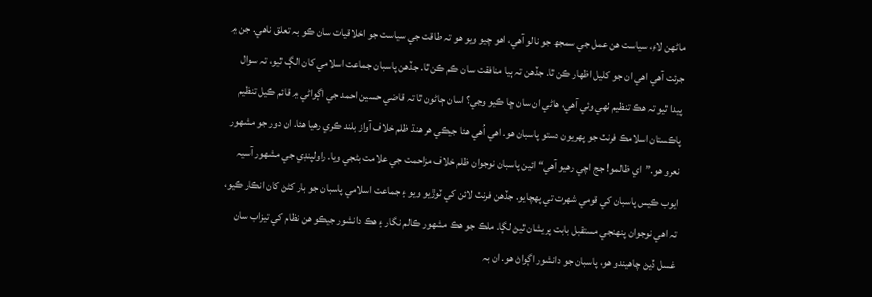ماڻهن لاءِ، سياست هن عمل جي سمجھ جو نالو آهي، اهو چيو ويو هو تہ طاقت جي سياست جو اخلاقيات سان ڪو بہ تعلق ناهي. جن ۾ جرئت آهي اهي ان جو کليل اظهار ڪن ٿا. جڏهن تہ ٻيا منافقت سان ڪم ڪن ٿا. جڏهن پاسبان جماعت اسلامي کان الڳ ٿيو، تہ سوال پيدا ٿيو تہ هڪ تنظيم ٺهي وئي آهي، هاڻي ان سان ڇا ڪيو وڃي؟ اسان ڄاڻون ٿا تہ قاضي حسين احمد جي اڳواڻي ۾ قائم ڪيل تنظيم پاڪستان اسلامڪ فرنٽ جو پهريون دستو پاسبان هو. اهي اُهي هئا جيڪي هر هنڌ ظلم خلاف آواز بلند ڪري رهيا هئا. ان دور جو مشهور نعرو هو.”اي ظالمو! جج اچي رهيو آهي“ ائين پاسبان نوجوان ظلم خلاف مزاحمت جي علامت بڻجي ويا. راولپنڊي جي مشهور آسيہ ايوب ڪيس پاسبان کي قومي شهرت تي پهچايو. جڏهن فرنٽ لائن کي ٽوڙيو ويو ۽ جماعت اسلامي پاسبان جو بار کڻڻ کان انڪار ڪيو، تہ اهي نوجوان پنهنجي مستقبل بابت پريشان ٿيڻ لڳا. ملڪ جو هڪ مشهور ڪالم نگار ۽ هڪ دانشور جيڪو هن نظام کي تيزاب سان غسل ڏيڻ چاهيندو هو، پاسبان جو دانشور اڳواڻ هو. ان بہ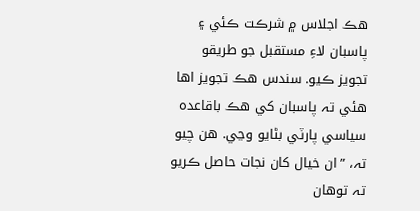هڪ اجلاس ۾ شرڪت ڪئي ۽ پاسبان لاءِ مستقبل جو طريقو تجويز ڪيو. سندس هڪ تجويز اها هئي تہ پاسبان کي هڪ باقاعدہ سياسي پارٽي بڻايو وڃي. هن چيو تہ، ”ان خيال کان نجات حاصل ڪريو تہ توهان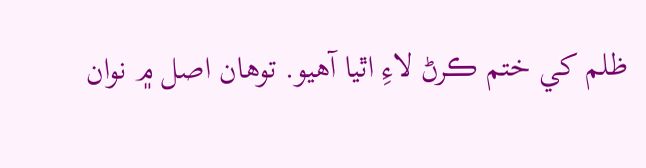ظلم کي ختم ڪرڻ لاءِ اٿيا آهيو. توهان اصل ۾ نوان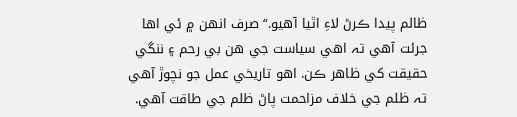ظالم پيدا ڪرڻ لاءِ اٿيا آهيو.“ صرف انهن ۾ ئي اها جرئت آهي تہ اهي سياست جي هن بي رحم ۽ ننگي حقيقت کي ظاهر ڪن. اهو تاريخي عمل جو نچوڙ آهي تہ ظلم جي خلاف مزاحمت پاڻ ظلم جي طاقت آهي.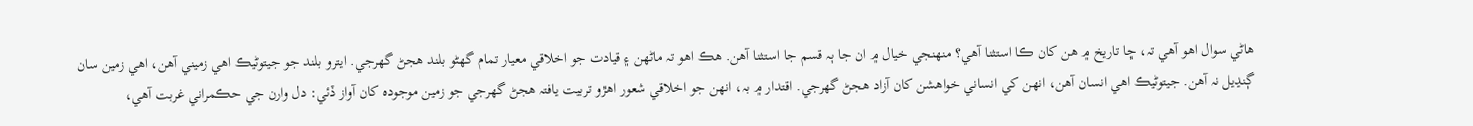هاڻي سوال اهو آهي تہ، ڇا تاريخ ۾ هن کان ڪا استثنا آهي؟ منهنجي خيال ۾ ان جا ٻہ قسم جا استثنا آهن. هڪ اهو تہ ماڻهن ۽ قيادت جو اخلاقي معيار تمام گهڻو بلند هجڻ گهرجي. ايترو بلند جو جيتوڻيڪ اهي زميني آهن، اهي زمين سان ڳنڍيل نہ آهن. جيتوڻيڪ اهي انسان آهن، انهن کي انساني خواهشن کان آزاد هجڻ گهرجي. اقتدار ۾ بہ، انهن جو اخلاقي شعور اهڙو تربيت يافتہ هجڻ گهرجي جو زمين موجودہ کان آواز ڏئي: دل وارن جي حڪمراني غربت آهي،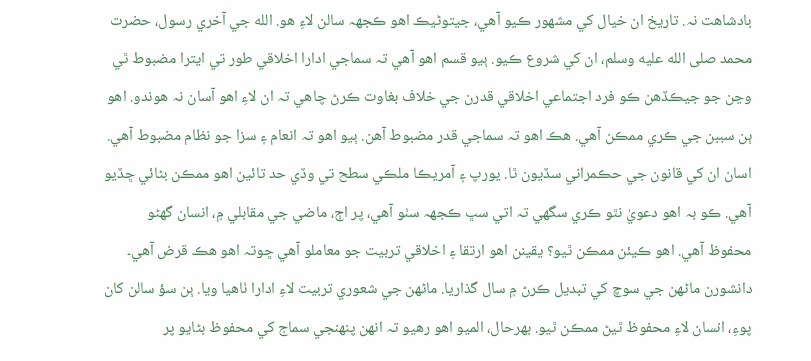بادشاهت نہ. تاريخ ان خيال کي مشهور ڪيو آهي، جيتوڻيڪ اهو ڪجهہ سالن لاءِ هو. الله جي آخري رسول، حضرت محمد صلى الله عليه وسلم، ان کي شروع ڪيو. ٻيو قسم اهو آهي تہ سماجي ادارا اخلاقي طور تي ايترا مضبوط ٿي وڃن جو جيڪڏهن ڪو فرد اجتماعي اخلاقي قدرن جي خلاف بغاوت ڪرڻ چاهي تہ ان لاءِ اهو آسان نہ هوندو. اهو ٻن سببن جي ڪري ممڪن آهي. هڪ اهو تہ سماجي قدر مضبوط آهن. ٻيو اهو تہ انعام ۽ سزا جو نظام مضبوط آهي. اسان ان کي قانون جي حڪمراني سڏيون ٿا. يورپ ۽ آمريڪا ملڪي سطح تي وڏي حد تائين اهو ممڪن بڻائي ڇڏيو آهي. ڪو بہ اهو دعويٰ نٿو ڪري سگهي تہ اتي سڀ ڪجهہ سٺو آهي، پر اڄ، ماضي جي مقابلي ۾، انسان گهڻو محفوظ آهي. اهو ڪيئن ممڪن ٿيو؟ يقينن اهو ارتقا ۽ اخلاقي تربيت جو معاملو آهي ڇوتہ اهو هڪ قرض آهي۔ دانشورن ماڻهن جي سوچ کي تبديل ڪرڻ ۾ سال گذاريا. ماڻهن جي شعوري تربيت لاءِ ادارا ٺاهيا ويا. ٻن سؤ سالن کان پوءِ، انسان لاءِ محفوظ ٿيڻ ممڪن ٿيو. بهرحال، الميو اهو رهيو تہ انهن پنهنجي سماج کي محفوظ بڻايو پر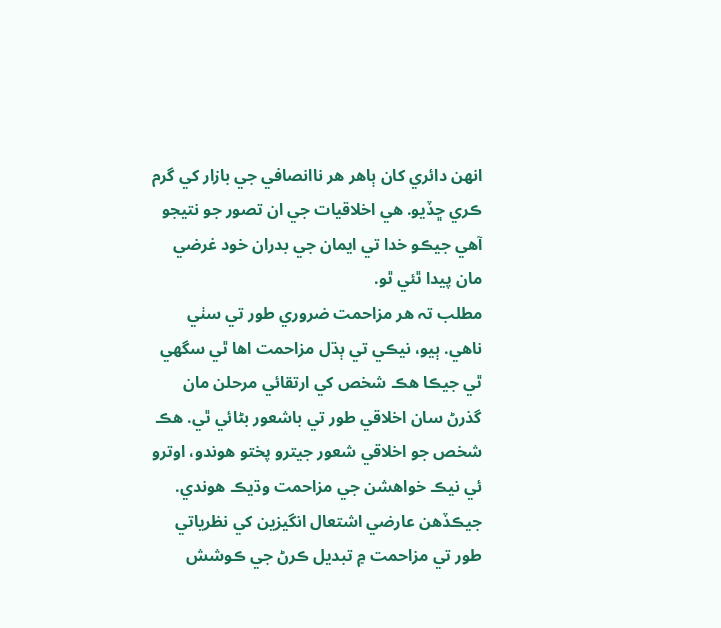انهن دائري کان ٻاهر هر ناانصافي جي بازار کي گرم ڪري ڇڏيو. هي اخلاقيات جي ان تصور جو نتيجو آهي جيڪو خدا تي ايمان جي بدران خود غرضي مان پيدا ٿئي ٿو.
مطلب تہ هر مزاحمت ضروري طور تي سٺي ناهي. ٻيو، نيڪي تي ٻڌل مزاحمت اها ٿي سگهي ٿي جيڪا هڪ شخص کي ارتقائي مرحلن مان گذرڻ سان اخلاقي طور تي باشعور بڻائي ٿي. هڪ شخص جو اخلاقي شعور جيترو پختو هوندو، اوترو ئي نيڪ خواهشن جي مزاحمت وڌيڪ هوندي. جيڪڏهن عارضي اشتعال انگيزين کي نظرياتي طور تي مزاحمت ۾ تبديل ڪرڻ جي ڪوشش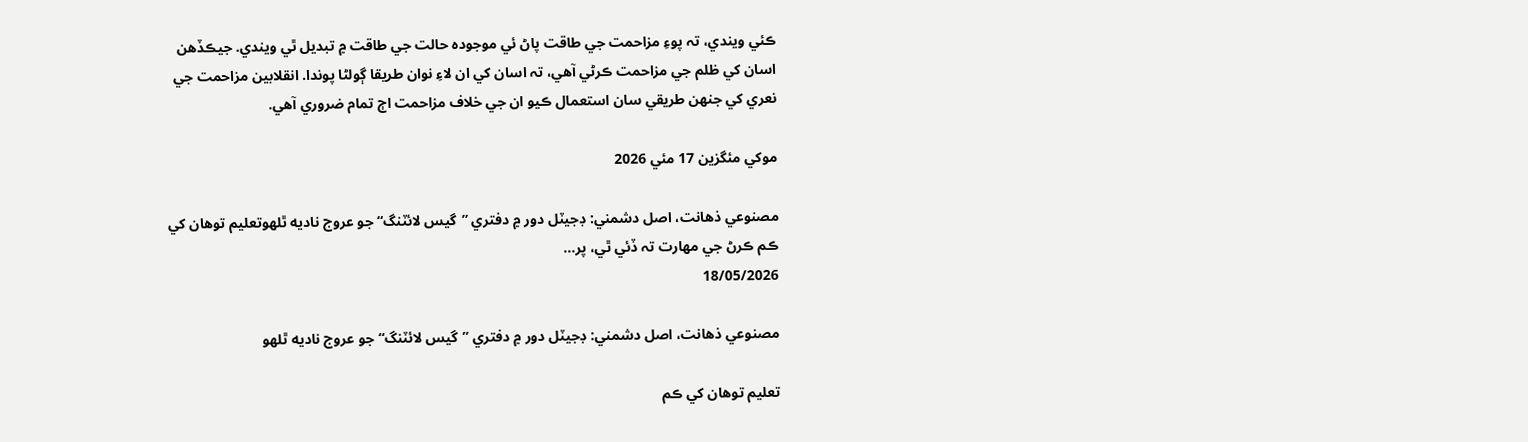ڪئي ويندي، تہ پوءِ مزاحمت جي طاقت پاڻ ئي موجودہ حالت جي طاقت ۾ تبديل ٿي ويندي. جيڪڏهن اسان کي ظلم جي مزاحمت ڪرڻي آهي، تہ اسان کي ان لاءِ نوان طريقا ڳولڻا پوندا. انقلابين مزاحمت جي نعري کي جنهن طريقي سان استعمال ڪيو ان جي خلاف مزاحمت اڄ تمام ضروري آهي.

موکي مئگزين 17 مئي 2026

مصنوعي ذهانت، اصل دشمني: ڊجيٽل دور ۾ دفتري ”گيس لائٽنگ“ جو عروج ناديه ٿلهوتعليم توهان کي ڪم ڪرڻ جي مهارت تہ ڏئي ٿي، پر...
18/05/2026

مصنوعي ذهانت، اصل دشمني: ڊجيٽل دور ۾ دفتري ”گيس لائٽنگ“ جو عروج ناديه ٿلهو

تعليم توهان کي ڪم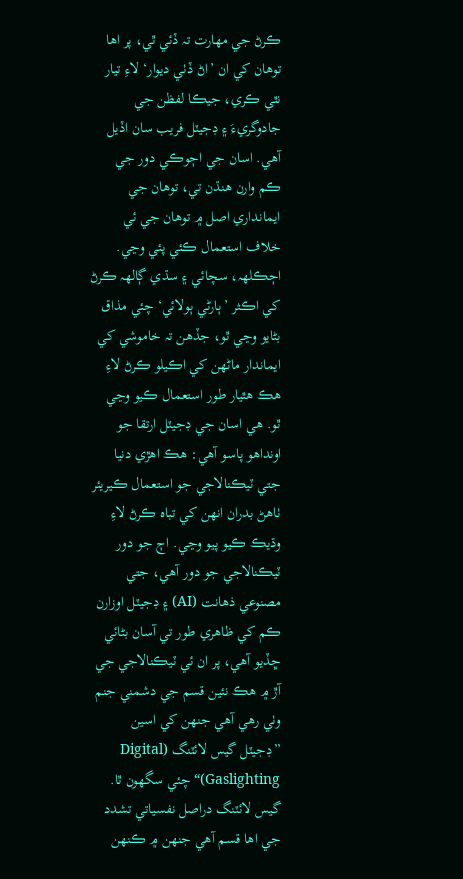ڪرڻ جي مهارت تہ ڏئي ٿي، پر اها توهان کي ان ’اڻ ڏٺي ديوار‘ لاءِ تيار نٿي ڪري، جيڪا لفظن جي جادوگريءَ ۽ ڊجيٽل فريب سان اڏيل آهي. اسان جي اڄوڪي دور جي ڪم وارن هنڌن تي، توهان جي ايمانداري اصل ۾ توهان جي ئي خلاف استعمال ڪئي پئي وڃي. اڄڪلهہ، سچائي ۽ سڌي ڳالهہ ڪرڻ کي اڪثر ’ٻارڻي ٻولائي‘ چئي مذاق بڻايو وڃي ٿو، جڏهن تہ خاموشي کي ايماندار ماڻهن کي اڪيلو ڪرڻ لاءِ هڪ هٿيار طور استعمال ڪيو وڃي ٿو. هي اسان جي ڊجيٽل ارتقا جو اونداهو پاسو آهي: هڪ اهڙي دنيا جتي ٽيڪنالاجي جو استعمال ڪيريئر ٺاهڻ بدران انهن کي تباه ڪرڻ لاءِ وڌيڪ ڪيو پيو وڃي. اڄ جو دور ٽيڪنالاجي جو دور آهي، جتي مصنوعي ذهانت (AI) ۽ ڊجيٽل اوزارن ڪم کي ظاهري طور تي آسان بڻائي ڇڏيو آهي، پر ان ئي ٽيڪنالاجي جي آڙ ۾ هڪ نئين قسم جي دشمني جنم وٺي رهي آهي جنهن کي اسين ”ڊجيٽل گيس لائٽنگ (Digital Gaslighting)“ چئي سگهون ٿا. گيس لائٽنگ دراصل نفسياتي تشدد جي اها قسم آهي جنهن ۾ ڪنهن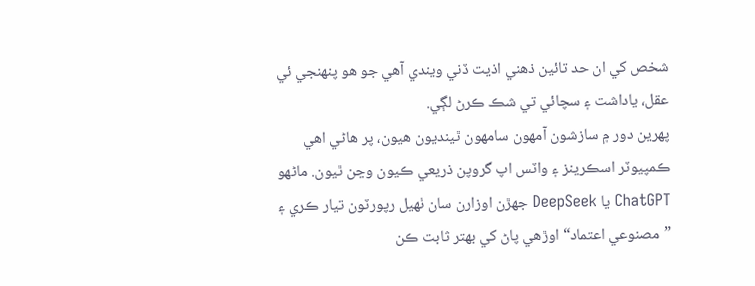شخص کي ان حد تائين ذهني اذيت ڏني ويندي آهي جو هو پنهنجي ئي عقل، ياداشت ۽ سچائي تي شڪ ڪرڻ لڳي.
پهرين دور ۾ سازشون آمهون سامهون ٿينديون هيون، پر هاڻي اهي ڪمپيوٽر اسڪرينز ۽ واٽس اپ گروپن ذريعي ڪيون وڃن ٿيون. ماڻهو ChatGPT يا DeepSeek جهڙن اوزارن سان ٺهيل رپورٽون تيار ڪري ۽ ”مصنوعي اعتماد“ اوڙهي پاڻ کي بهتر ثابت ڪن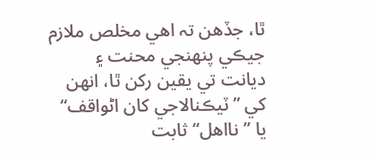ٿا، جڏهن تہ اهي مخلص ملازم جيڪي پنهنجي محنت ۽ ديانت تي يقين رکن ٿا، انهن کي ”ٽيڪنالاجي کان اڻواقف“ يا ”نااهل“ ثابت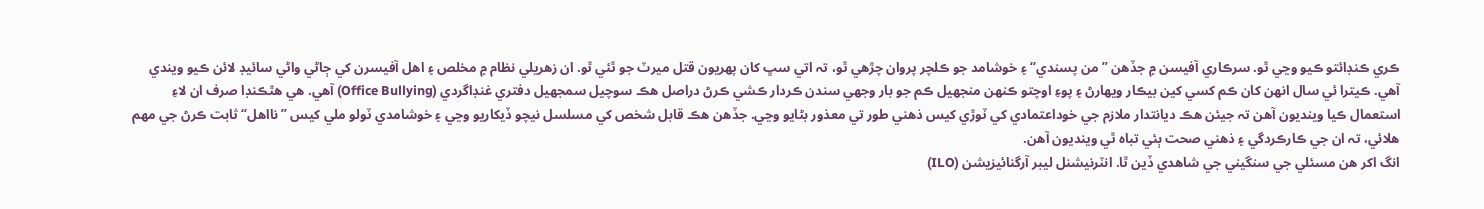ڪري ڪنڊائتو ڪيو وڃي ٿو. سرڪاري آفيسن ۾ جڏهن ”من پسندي“ ۽ خوشامد جو ڪلچر پروان چڙهي ٿو، تہ اتي سڀ کان پهريون قتل ميرٽ جو ٿئي ٿو. ان زهريلي نظام ۾ مخلص ۽ اهل آفيسرن کي ڄاڻي واڻي سائيڊ لائن ڪيو ويندي آهي. ڪيترا ئي سال انهن کان ڪم کسي کين بيڪار ويهارڻ ۽ پوءِ اوچتو ڪنهن منجهيل ڪم جو بار وجهي سندن ڪردار ڪشي ڪرڻ دراصل هڪ سوچيل سمجهيل دفتري غنڊاگردي (Office Bullying) آهي. هي هٿڪنڊا صرف ان لاءِ استعمال ڪيا وينديون آهن تہ جيئن هڪ ديانتدار ملازم جي خوداعتمادي کي ٽوڙي کيس ذهني طور تي معذور بڻايو وڃي. جڏهن هڪ قابل شخص کي مسلسل نيچو ڏيکاريو وڃي ۽ خوشامدي ٽولو ملي کيس ”نااهل“ ثابت ڪرڻ جي مهم هلائي، تہ ان جي ڪارڪردگي ۽ ذهني صحت ٻئي تباه ٿي وينديون آهن.
انگ اکر هن مسئلي جي سنگيني جي شاهدي ڏين ٿا. انٽرنيشنل ليبر آرگنائيزيشن (ILO)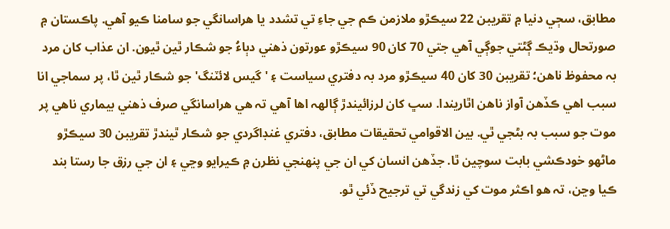مطابق، سڄي دنيا ۾ تقريبن 22 سيڪڙو ملازمن ڪم جي جاءِ تي تشدد يا هراسانگي جو سامنا ڪيو آهي. پاڪستان ۾ صورتحال وڌيڪ ڳڻتي جوڳي آهي جتي 70 کان 90 سيڪڙو عورتون ذهني دٻاءُ جو شڪار ٿين ٿيون. ان عذاب کان مرد بہ محفوظ ناهن؛ تقريبن 30 کان 40 سيڪڙو مرد بہ دفتري سياست ۽ 'گيس لائٽنگ' جو شڪار ٿين ٿا، پر سماجي انا سبب اهي ڪڏهن آواز ناهن اٿاريندا. سڀ کان لرزائيندڙ ڳالهہ اها آهي تہ هي هراسانگي صرف ذهني بيماري ناهي پر موت جو سبب بہ بڻجي ٿي. بين الاقوامي تحقيقات مطابق، دفتري غنڊاگردي جو شڪار ٿيندڙ تقريبن 30 سيڪڙو ماڻهو خودڪشي بابت سوچين ٿا. جڏهن انسان کي ان جي پنهنجي نظرن ۾ ڪيرايو وڃي ۽ ان جي رزق جا رستا بند ڪيا وڃن، تہ هو اڪثر موت کي زندگي تي ترجيح ڏئي ٿو.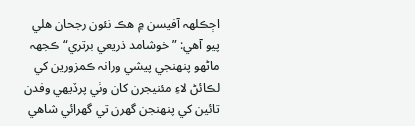اڄڪلهہ آفيسن ۾ هڪ نئون رجحان هلي پيو آهي: ”خوشامد ذريعي برتري“ ڪجهہ ماڻهو پنهنجي پيشي ورانہ ڪمزورين کي لڪائڻ لاءِ مئنيجرن کان وٺي پرڏيهي وفدن تائين کي پنهنجن گهرن تي گهرائي شاهي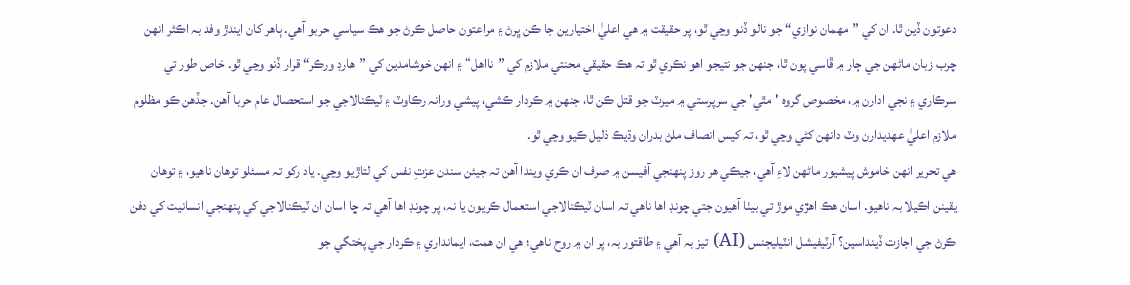دعوتون ڏين ٿا. ان کي ”مهمان نوازي“ جو نالو ڏنو وڃي ٿو، پر حقيقت ۾ هي اعليٰ اختيارين جا ڪن ڀرڻ ۽ مراعتون حاصل ڪرڻ جو هڪ سياسي حربو آهي. ٻاهر کان ايندڙ وفد بہ اڪثر انهن چرب زبان ماڻهن جي ڄار ۾ ڦاسي پون ٿا، جنهن جو نتيجو اهو نڪري ٿو تہ هڪ حقيقي محنتي ملازم کي ”نااهل“ ۽ انهن خوشامدين کي ”هارڊ ورڪر“ قرار ڏنو وڃي ٿو. خاص طور تي سرڪاري ۽ نجي ادارن ۾، مخصوص گروه 'مٿي' جي سرپرستي ۾ ميرٽ جو قتل ڪن ٿا، جنهن ۾ ڪردار ڪشي، پيشي ورانہ رڪاوٽ ۽ ٽيڪنالاجي جو استحصال عام حربا آهن. جڏهن ڪو مظلوم ملازم اعليٰ عهديدارن وٽ دانهن کڻي وڃي ٿو، تہ کيس انصاف ملڻ بدران وڌيڪ ذليل ڪيو وڃي ٿو.
هي تحرير انهن خاموش پيشيور ماڻهن لاءِ آهي، جيڪي هر روز پنهنجي آفيسن ۾ صرف ان ڪري ويندا آهن تہ جيئن سندن عزتِ نفس کي لتاڙيو وڃي. ياد رکو تہ مسئلو توهان ناهيو، ۽ توهان يقينن اڪيلا بہ ناهيو. اسان هڪ اهڙي موڙ تي بيٺا آهيون جتي چونڊ اها ناهي تہ اسان ٽيڪنالاجي استعمال ڪريون يا نہ، پر چونڊ اها آهي تہ ڇا اسان ان ٽيڪنالاجي کي پنهنجي انسانيت کي دفن ڪرڻ جي اجازت ڏينداسين؟ آرٽيفيشل انٽيليجنس (AI) تيز بہ آهي ۽ طاقتور بہ، پر ان ۾ روح ناهي؛ هي ان همت، ايمانداري ۽ ڪردار جي پختگي جو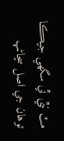مٽ نٿي ٿي سگهي جيڪا توهان جي اصل سڃاڻپ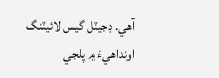آهي. ڊجيٽل گيس لائيٽنگ اونداهيءَ ۾ پلجي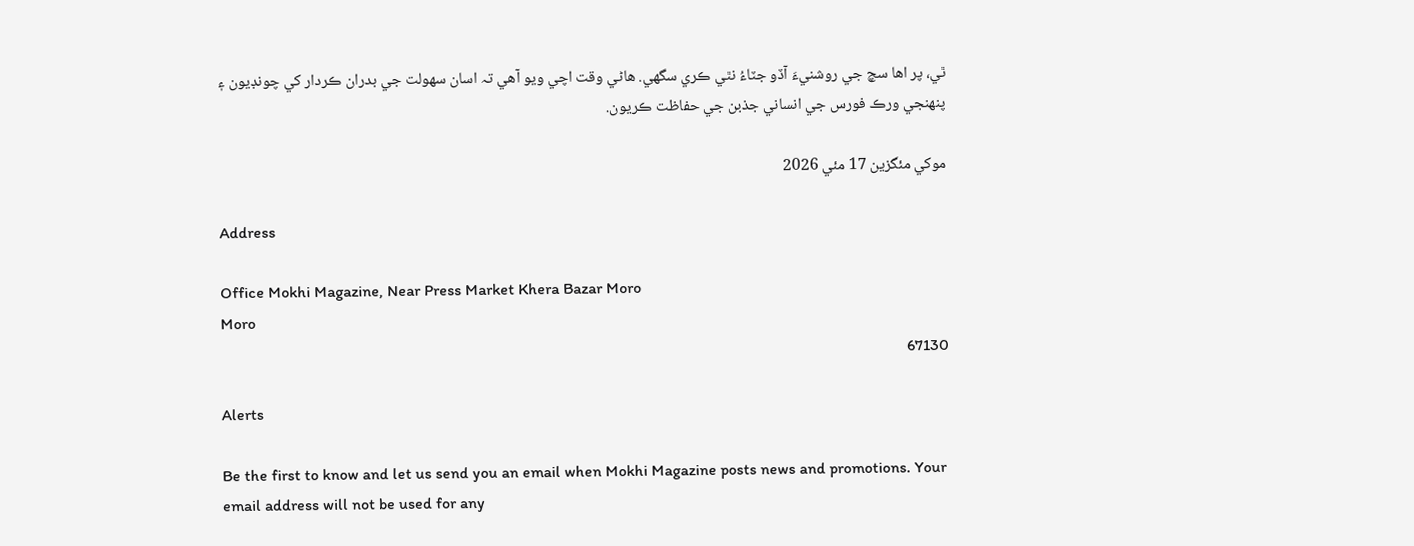ٿي، پر اها سچ جي روشنيءَ آڏو جٽاءُ نٿي ڪري سگهي. هاڻي وقت اچي ويو آهي تہ اسان سهولت جي بدران ڪردار کي چونڊيون ۽ پنهنجي ورڪ فورس جي انساني جذبن جي حفاظت ڪريون.

موکي مئگزين 17 مئي 2026

Address

Office Mokhi Magazine, Near Press Market Khera Bazar Moro
Moro
67130

Alerts

Be the first to know and let us send you an email when Mokhi Magazine posts news and promotions. Your email address will not be used for any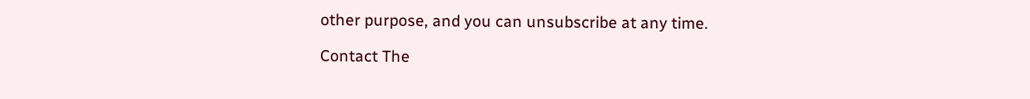other purpose, and you can unsubscribe at any time.

Contact The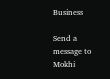Business

Send a message to Mokhi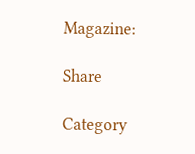Magazine:

Share

Category